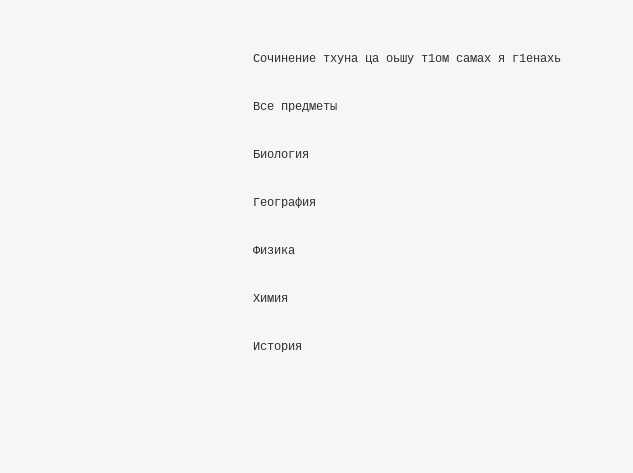Сочинение тхуна ца оьшу т1ом самах я г1енахь

Все предметы

Биология

География

Физика

Химия

История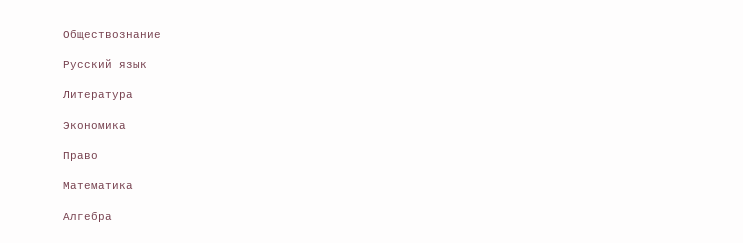Обществознание

Русский язык

Литература

Экономика

Право

Математика

Алгебра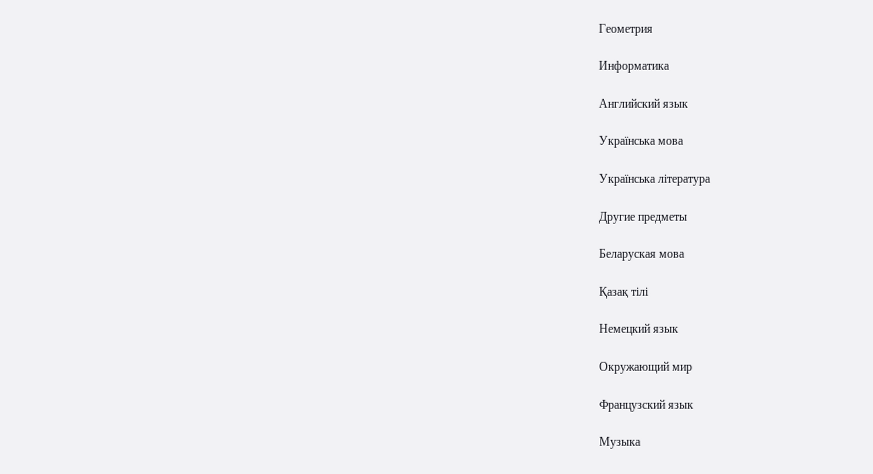Геометрия

Информатика

Английский язык

Українська мова

Українська література

Другие предметы

Беларуская мова

Қазақ тiлi

Немецкий язык

Окружающий мир

Французский язык

Музыка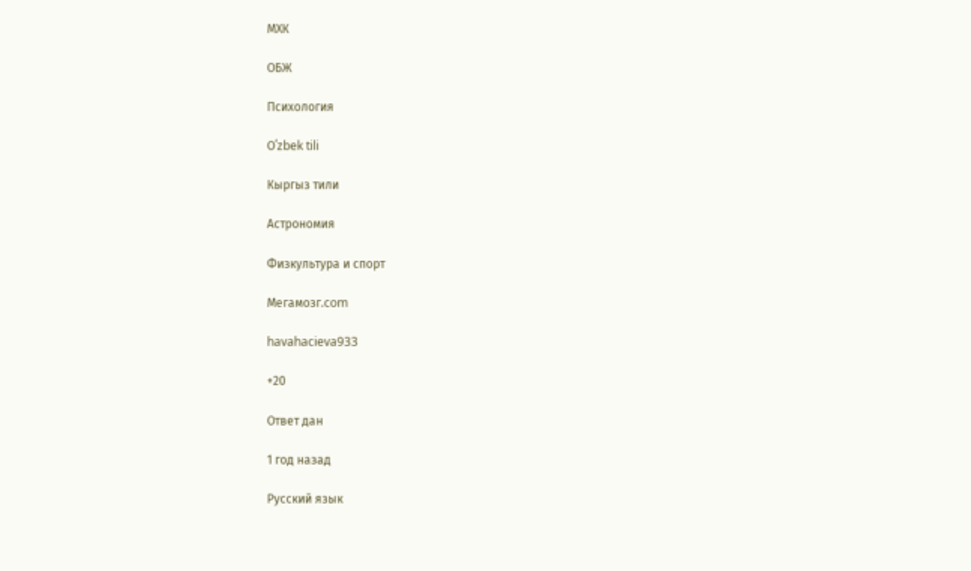МХК

ОБЖ

Психология

Оʻzbek tili

Кыргыз тили

Астрономия

Физкультура и спорт

Мегамозг.com

havahacieva933

+20

Ответ дан

1 год назад

Русский язык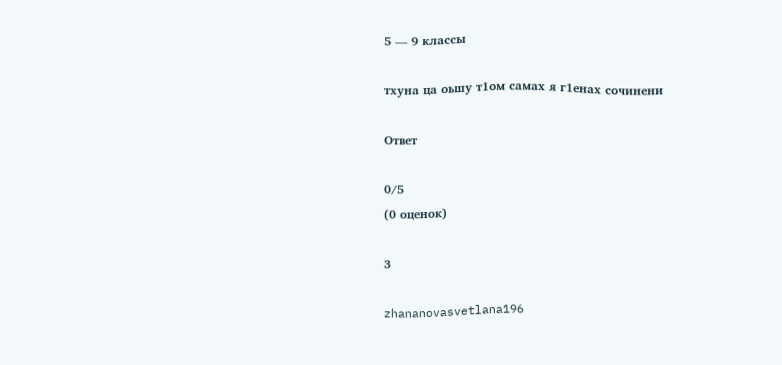5 — 9 классы

тхуна ца оьшу т1ом самах я г1енах сочинени

Ответ

0/5
(0 оценок)

3

zhananovasvetlana196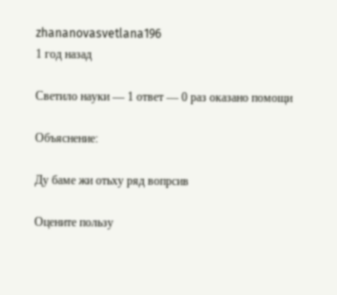zhananovasvetlana196
1 год назад

Светило науки — 1 ответ — 0 раз оказано помощи

Объяснение:

Ду баме жи отьху ряд вопрсив

Оцените пользу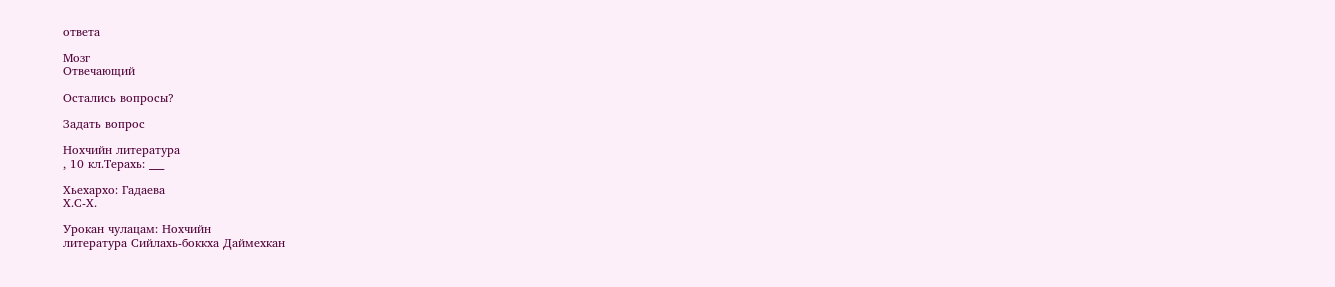ответа

Мозг
Отвечающий

Остались вопросы?

Задать вопрос

Нохчийн литература
, 10 кл.Терахь: ___

Хьехархо: Гадаева
Х.С-Х.

Урокан чулацам: Нохчийн
литература Сийлахь-боккха Даймехкан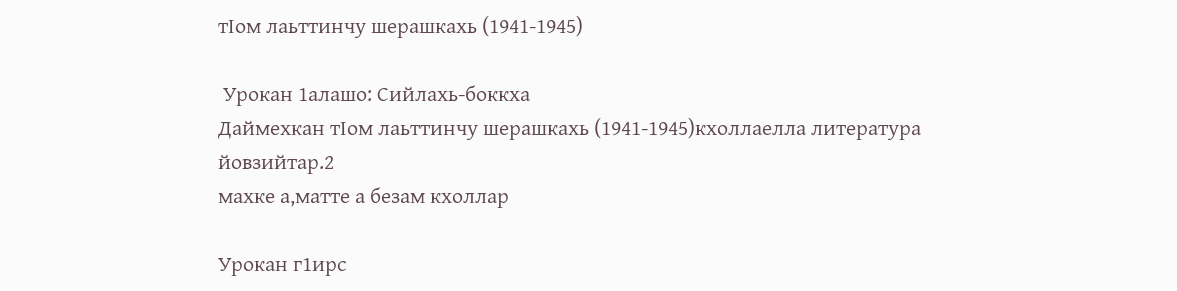тIом лаьттинчу шерашкахь (1941-1945)

 Урокан 1алашо: Сийлахь-боккха
Даймехкан тIом лаьттинчу шерашкахь (1941-1945)кхоллаелла литература йовзийтар.2
махке а,матте а безам кхоллар

Урокан г1ирс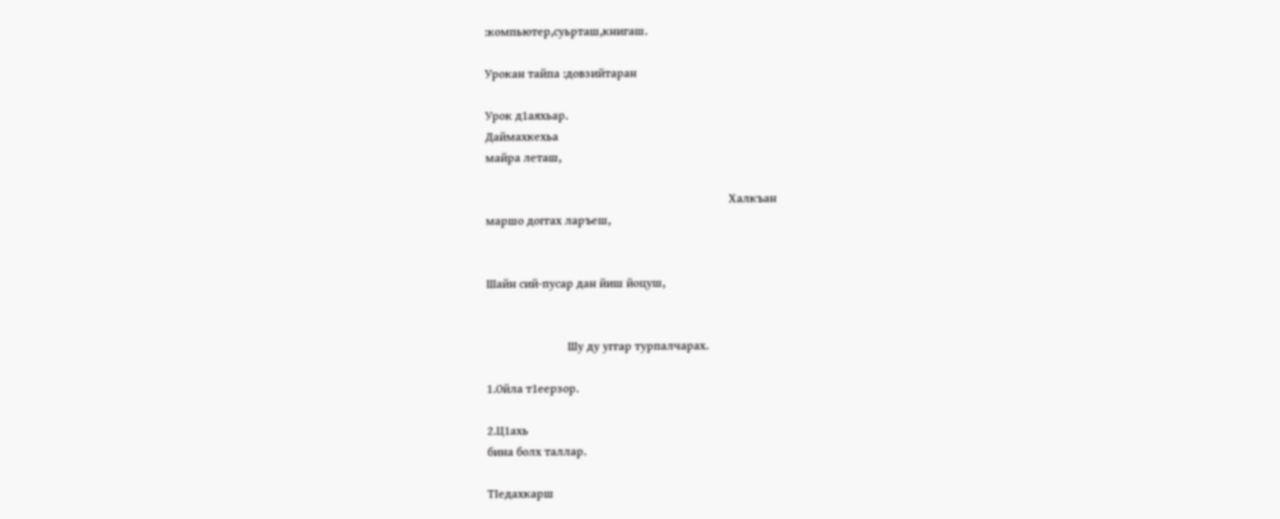:компьютер,суьрташ,книгаш.

Урокан тайпа :довзийтаран

Урок д1аяхьар.
Даймахкехьа
майра леташ,

                                                                                 Халкъан
маршо доггах ларъеш,


Шайн сий-пусар дан йиш йоцуш,


                           Шу ду уггар турпалчарах.

1.Ойла т1еерзор.

2.Ц1ахь
бина болх таллар.

ТIедахкарш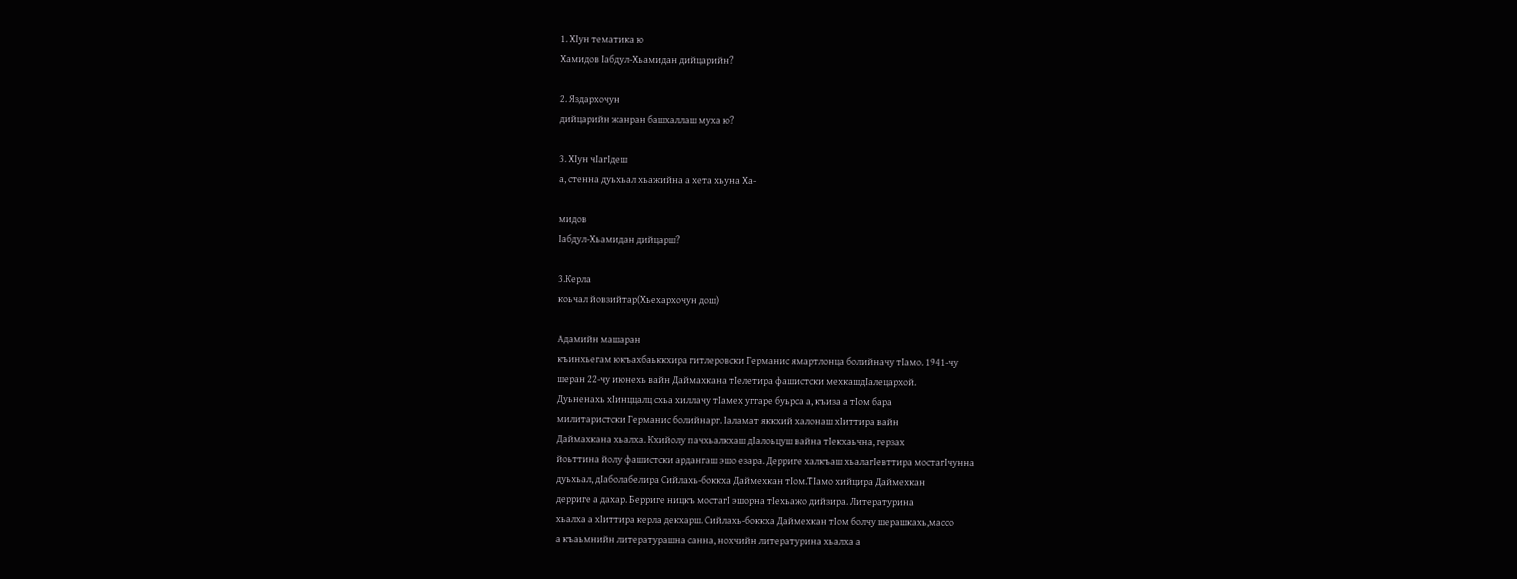1. ХIун тематика ю
Хамидов Iабдул-Хьамидан дийцарийн?

2. Яздархочун
дийцарийн жанран башхаллаш муха ю?

3. ХIун чIагIдеш
а, стенна дуьхьал хьажийна а хета хьуна Ха-

мидов
Iабдул-Хьамидан дийцарш?

3.Керла
коьчал йовзийтар(Хьехархочун дош)

Адамийн машаран
къинхьегам юкъахбаьккхира гитлеровски Германис ямартлонца болийначу тIамо. 1941-чу
шеран 22-чу июнехь вайн Даймахкана тIелетира фашистски мехкашдIалецархой.
Дуьненахь хIинццалц схьа хиллачу тIамех уггаре буьрса а, къиза а тIом бара
милитаристски Германис болийнарг. Iаламат яккхий халонаш хIиттира вайн
Даймахкана хьалха. Кхийолу пачхьалкхаш дIалоьцуш вайна тIекхаьчна, герзах
йоьттина йолу фашистски ардангаш эшо езара. Дерриге халкъаш хьалагIевттира мостагIчунна
дуьхьал, дIаболабелира Сийлахь-боккха Даймехкан тIом.ТIамо хийцира Даймехкан
дерриге а дахар. Берриге ницкъ мостагI эшорна тIехьажо дийзира. Литературина
хьалха а хIиттира керла декхарш. Сийлахь-боккха Даймехкан тIом болчу шерашкахь,массо
а къаьмнийн литературашна санна, нохчийн литературина хьалха а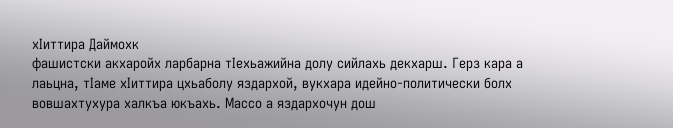хIиттира Даймохк
фашистски акхаройх ларбарна тIехьажийна долу сийлахь декхарш. Герз кара а
лаьцна, тIаме хIиттира цхьаболу яздархой, вукхара идейно-политически болх
вовшахтухура халкъа юкъахь. Массо а яздархочун дош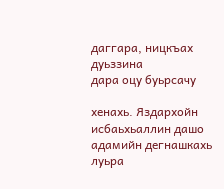даггара, ницкъах дуьззина
дара оцу буьрсачу

хенахь. Яздархойн
исбаьхьаллин дашо адамийн дегнашкахь луьра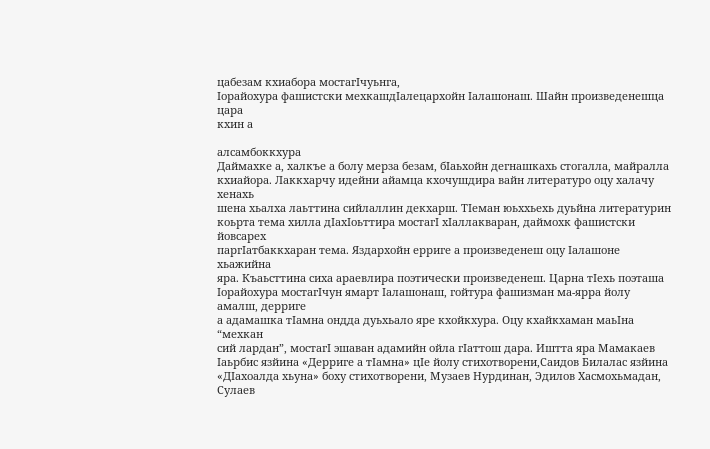цабезам кхиабора мостагIчуьнга,
Iорайохура фашистски мехкашдIалецархойн Iалашонаш. Шайн произведенешца цара
кхин а

алсамбоккхура
Даймахке а, халкъе а болу мерза безам, бIаьхойн дегнашкахь стогалла, майралла
кхиайора. Лаккхарчу идейни айамца кхочушдира вайн литературо оцу халачу хенахь
шена хьалха лаьттина сийлаллин декхарш. ТIеман юьххьехь дуьйна литературин
коьрта тема хилла дIахIоьттира мостагI хIаллакваран, даймохк фашистски йовсарех
паргIатбаккхаран тема. Яздархойн ерриге а произведенеш оцу Iалашоне хьажийна
яра. Къаьсттина сиха араевлира поэтически произведенеш. Царна тIехь поэташа
Iорайохура мостагIчун ямарт Iалашонаш, гойтура фашизман ма-ярра йолу амалш, дерриге
а адамашка тIамна ондда дуьхьало яре кхойкхура. Оцу кхайкхаман маьIна “мехкан
сий лардан”, мостагI эшаван адамийн ойла гIаттош дара. Иштта яра Мамакаев
Iаьрбис язйина «Дерриге а тIамна» цIе йолу стихотворени,Саидов Билалас язйина
«ДIахоалда хьуна» боху стихотворени, Музаев Нурдинан, Эдилов Хасмохьмадан,
Сулаев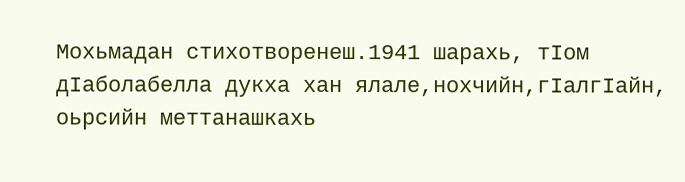Мохьмадан стихотворенеш.1941 шарахь, тIом дIаболабелла дукха хан ялале,нохчийн,гIалгIайн,
оьрсийн меттанашкахь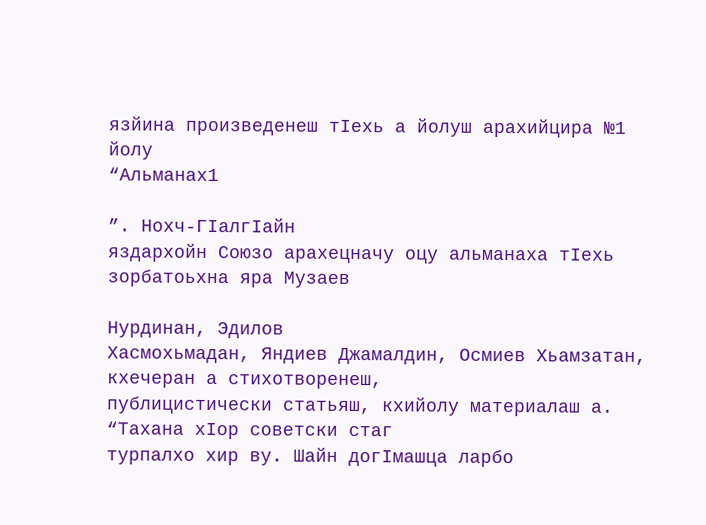язйина произведенеш тIехь а йолуш арахийцира №1 йолу
“Альманах1

”. Нохч-ГIалгIайн
яздархойн Союзо арахецначу оцу альманаха тIехь зорбатоьхна яра Музаев

Нурдинан, Эдилов
Хасмохьмадан, Яндиев Джамалдин, Осмиев Хьамзатан, кхечеран а стихотворенеш,
публицистически статьяш, кхийолу материалаш а. “Тахана хIор советски стаг
турпалхо хир ву. Шайн догIмашца ларбо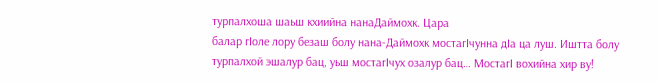турпалхоша шаьш кхиийна нанаДаймохк. Цара
балар гIоле лору безаш болу нана-Даймохк мостагIчунна дIа ца луш. Иштта болу
турпалхой эшалур бац, уьш мостагIчух озалур бац… МостагI вохийна хир ву!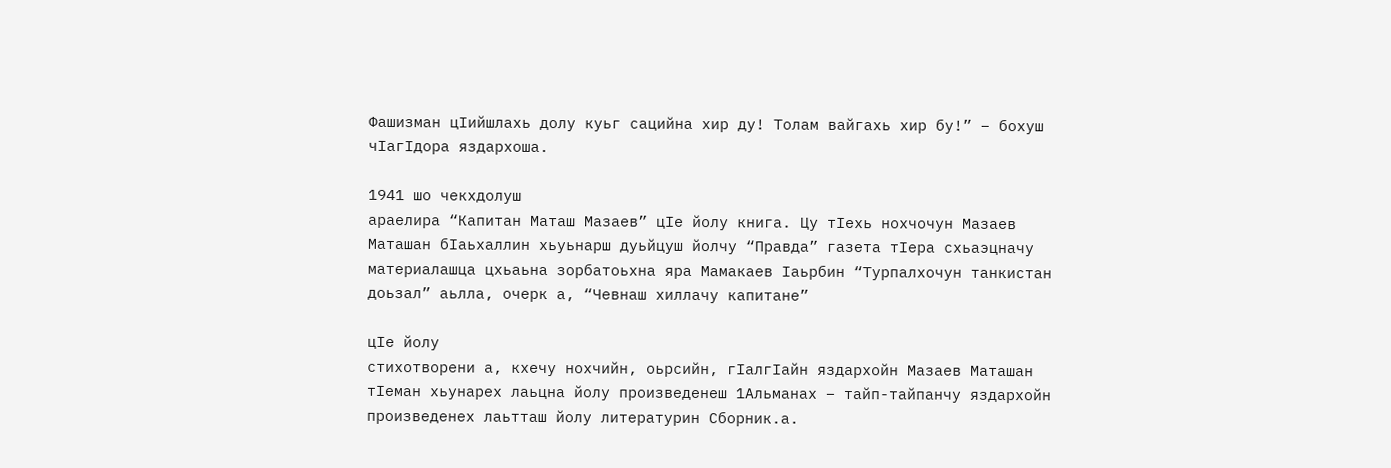Фашизман цIийшлахь долу куьг сацийна хир ду! Толам вайгахь хир бу!” – бохуш
чIагIдора яздархоша.

1941 шо чекхдолуш
араелира “Капитан Маташ Мазаев” цIе йолу книга. Цу тIехь нохчочун Мазаев
Маташан бIаьхаллин хьуьнарш дуьйцуш йолчу “Правда” газета тIера схьаэцначу
материалашца цхьаьна зорбатоьхна яра Мамакаев Iаьрбин “Турпалхочун танкистан
доьзал” аьлла, очерк а, “Чевнаш хиллачу капитане”

цIе йолу
стихотворени а, кхечу нохчийн, оьрсийн, гIалгIайн яздархойн Мазаев Маташан
тIеман хьунарех лаьцна йолу произведенеш 1Альманах – тайп-тайпанчу яздархойн
произведенех лаьтташ йолу литературин Сборник.а.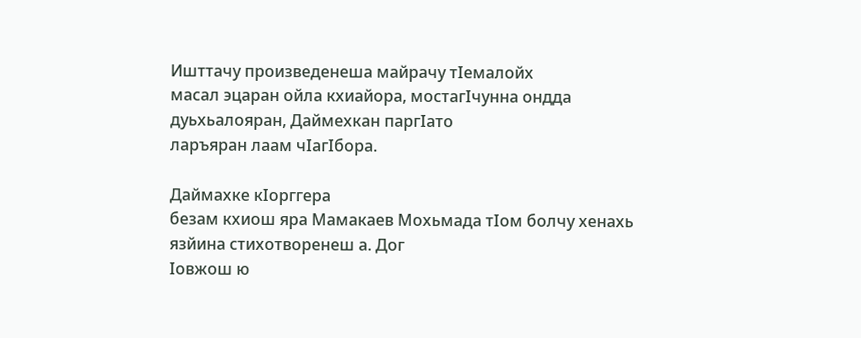Ишттачу произведенеша майрачу тIемалойх
масал эцаран ойла кхиайора, мостагIчунна ондда дуьхьалояран, Даймехкан паргIато
ларъяран лаам чIагIбора.

Даймахке кIорггера
безам кхиош яра Мамакаев Мохьмада тIом болчу хенахь язйина стихотворенеш а. Дог
Iовжош ю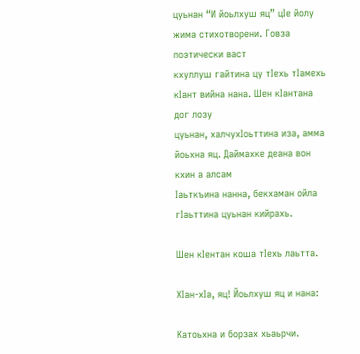цуьнан “И йоьлхуш яц” цIе йолу жима стихотворени. Говза поэтически васт
кхуллуш гайтина цу тIехь тIамехь кIант вийна нана. Шен кIантана дог лозу
цуьнан, халчухIоьттина иза, амма йоьхна яц. Даймахке деана вон кхин а алсам
Iаьткъина нанна, бекхаман ойла гIаьттина цуьнан кийрахь.

Шен кIентан коша тIехь лаьтта.

ХIан-хIа, яц! Йоьлхуш яц и нана:

Катоьхна и борзах хьаьрчи.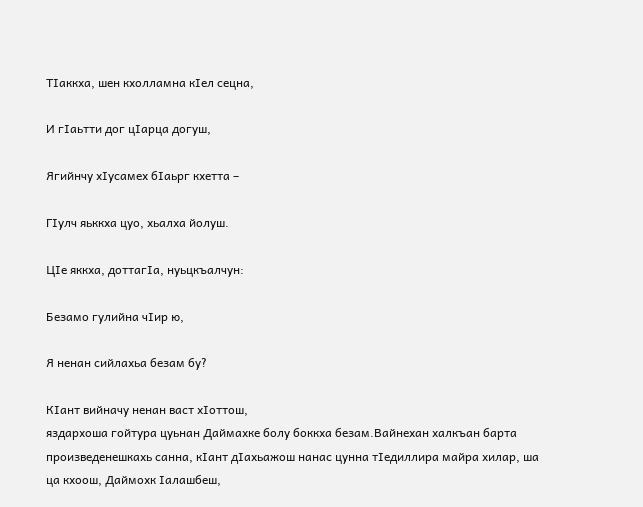ТIаккха, шен кхолламна кIел сецна,

И гIаьтти дог цIарца догуш,

Ягийнчу хIусамех бIаьрг кхетта –

ГIулч яьккха цуо, хьалха йолуш.

ЦIе яккха, доттагIа, нуьцкъалчун:

Безамо гулийна чIир ю,

Я ненан сийлахьа безам бу?

КIант вийначу ненан васт хIоттош,
яздархоша гойтура цуьнан Даймахке болу боккха безам.Вайнехан халкъан барта
произведенешкахь санна, кIант дIахьажош нанас цунна тIедиллира майра хилар, ша
ца кхоош, Даймохк Iалашбеш,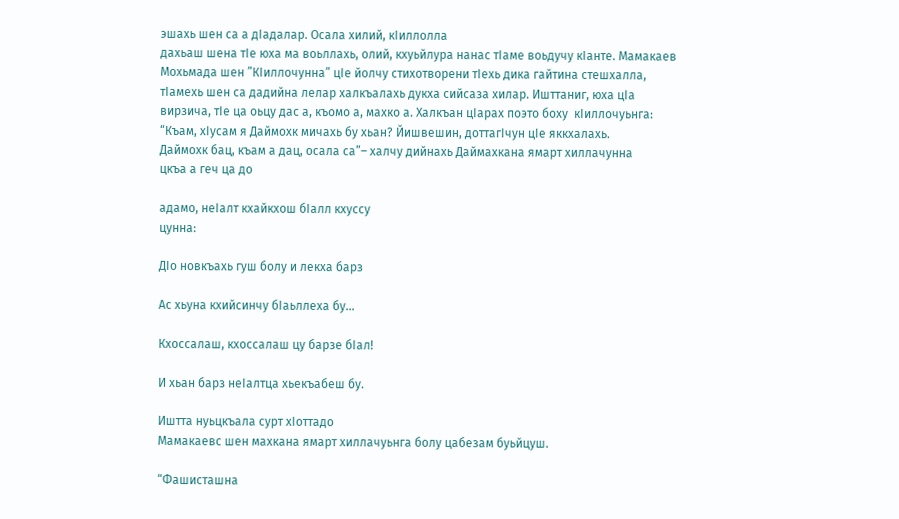эшахь шен са а дIадалар. Осала хилий, кIиллолла
дахьаш шена тIе юха ма воьллахь, олий, кхуьйлура нанас тIаме воьдучу кIанте. Мамакаев
Мохьмада шен ”КIиллочунна” цIе йолчу стихотворени тIехь дика гайтина стешхалла,
тIамехь шен са дадийна лелар халкъалахь дукха сийсаза хилар. Ишттаниг, юха цIа
вирзича, тIе ца оьцу дас а, къомо а, махко а. Халкъан цIарах поэто боху  кIиллочуьнга:
“Къам, хIусам я Даймохк мичахь бу хьан? Йишвешин, доттагIчун цIе яккхалахь.
Даймохк бац, къам а дац, осала са”– халчу дийнахь Даймахкана ямарт хиллачунна
цкъа а геч ца до

адамо, неIалт кхайкхош бIалл кхуссу
цунна:

ДIо новкъахь гуш болу и лекха барз

Ас хьуна кхийсинчу бIаьллеха бу…

Кхоссалаш, кхоссалаш цу барзе бIал!

И хьан барз неIалтца хьекъабеш бу.

Иштта нуьцкъала сурт хIоттадо
Мамакаевс шен махкана ямарт хиллачуьнга болу цабезам буьйцуш.

“Фашисташна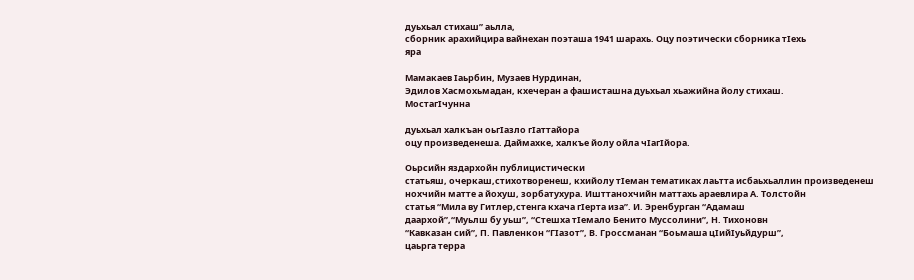дуьхьал стихаш” аьлла,
сборник арахийцира вайнехан поэташа 1941 шарахь. Оцу поэтически сборника тIехь
яра

Мамакаев Iаьрбин, Музаев Нурдинан,
Эдилов Хасмохьмадан, кхечеран а фашисташна дуьхьал хьажийна йолу стихаш.
МостагIчунна

дуьхьал халкъан оьгIазло гIаттайора
оцу произведенеша. Даймахке, халкъе йолу ойла чIагIйора.

Оьрсийн яздархойн публицистически
статьяш, очеркаш,стихотворенеш, кхийолу тIеман тематиках лаьтта исбаьхьаллин произведенеш
нохчийн матте а йохуш, зорбатухура. Ишттанохчийн маттахь араевлира А. Толстойн
статья “Мила ву Гитлер,стенга кхача гIерта иза”. И. Эренбурган “Адамаш
даархой”,“Муьлш бу уьш”, “Стешха тIемало Бенито Муссолини”, Н. Тихоновн
“Кавказан сий”, П. Павленкон “ГIазот”, В. Гроссманан “Боьмаша цIийIуьйдурш”,
цаьрга терра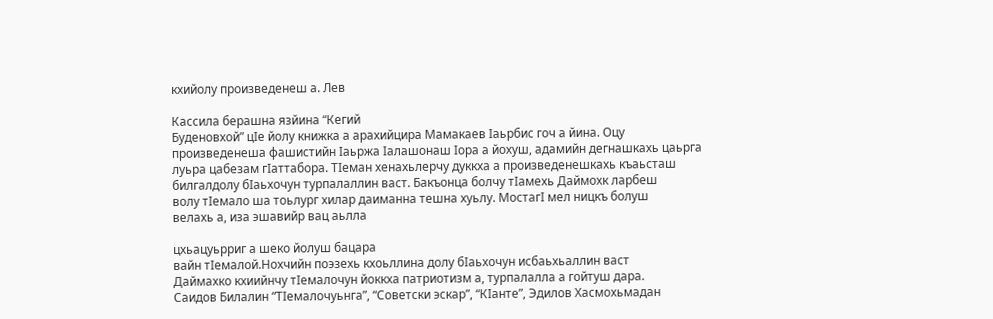кхийолу произведенеш а. Лев

Кассила берашна язйина “Кегий
Буденовхой” цIе йолу книжка а арахийцира Мамакаев Iаьрбис гоч а йина. Оцу
произведенеша фашистийн Iаьржа Iалашонаш Iора а йохуш, адамийн дегнашкахь цаьрга
луьра цабезам гIаттабора. ТIеман хенахьлерчу дуккха а произведенешкахь къаьсташ
билгалдолу бIаьхочун турпалаллин васт. Бакъонца болчу тIамехь Даймохк ларбеш
волу тIемало ша тоьлург хилар даиманна тешна хуьлу. МостагI мел ницкъ болуш
велахь а, иза эшавийр вац аьлла

цхьацуьрриг а шеко йолуш бацара
вайн тIемалой.Нохчийн поэзехь кхоьллина долу бIаьхочун исбаьхьаллин васт
Даймахко кхиийнчу тIемалочун йоккха патриотизм а, турпалалла а гойтуш дара.
Саидов Билалин “ТIемалочуьнга”, “Советски эскар”, “КIанте”, Эдилов Хасмохьмадан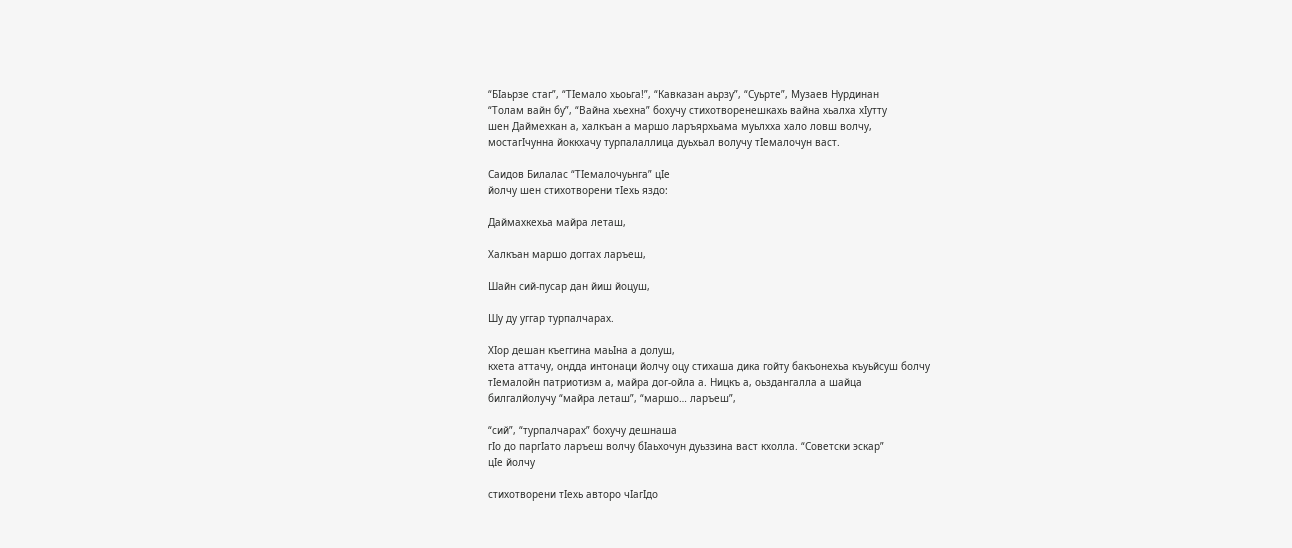“БIаьрзе стаг”, “ТIемало хьоьга!”, “Кавказан аьрзу”, “Суьрте”, Музаев Нурдинан
“Толам вайн бу”, “Вайна хьехна” бохучу стихотворенешкахь вайна хьалха хIутту
шен Даймехкан а, халкъан а маршо ларъярхьама муьлхха хало ловш волчу,
мостагIчунна йоккхачу турпалаллица дуьхьал волучу тIемалочун васт.

Саидов Билалас “ТIемалочуьнга” цIе
йолчу шен стихотворени тIехь яздо:

Даймахкехьа майра леташ,

Халкъан маршо доггах ларъеш,

Шайн сий-пусар дан йиш йоцуш,

Шу ду уггар турпалчарах.

ХIор дешан къеггина маьIна а долуш,
кхета аттачу, ондда интонаци йолчу оцу стихаша дика гойту бакъонехьа къуьйсуш болчу
тIемалойн патриотизм а, майра дог-ойла а. Ницкъ а, оьздангалла а шайца
билгалйолучу “майра леташ”, “маршо… ларъеш”,

“сий”, “турпалчарах” бохучу дешнаша
гIо до паргIато ларъеш волчу бIаьхочун дуьззина васт кхолла. “Советски эскар”
цIе йолчу

стихотворени тIехь авторо чIагIдо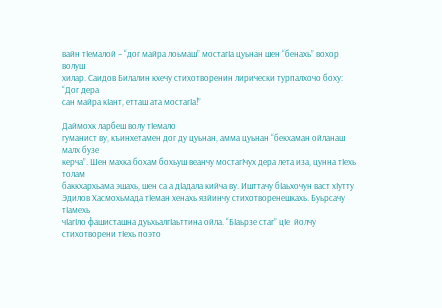вайн тIемалой – “дог майра лоьмаш” мостагIа цуьнан шен “бенахь” вохор волуш
хилар. Саидов Билалин кхечу стихотворенин лирически турпалхочо боху: “Дог дера
сан майра кIант, етташ ата мостагIа!”

Даймохк ларбеш волу тIемало
гуманист ву, къинхетамен дог ду цуьнан, амма цуьнан “бекхаман ойланаш малх бузе
керча”. Шен махка бохам бохьуш веанчу мостагIчух дера лета иза, цунна тIехь толам
баккхархьама эшахь, шен са а дIадала кийча ву. Ишттачу бIаьхочун васт хIутту
Эдилов Хасмохьмада тIеман хенахь язйинчу стихотворенешкахь. Буьрсачу тIамехь
чIагIло фашисташна дуьхьалгIаьттина ойла. “БIаьрзе стаг” цIе  йолчу
стихотворени тIехь поэто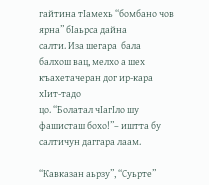гайтина тIамехь “бомбано чов ярна” бIаьрса дайна
салти. Иза шегара  бала балхош вац, мелхо а шех къахетачеран дог ир-кара хIит-тадо
цо. “Болатал чIагIло шу фашисташ бохо!”– иштта бу салтичун даггара лаам.

“Кавказан аьрзу”, “Суьрте”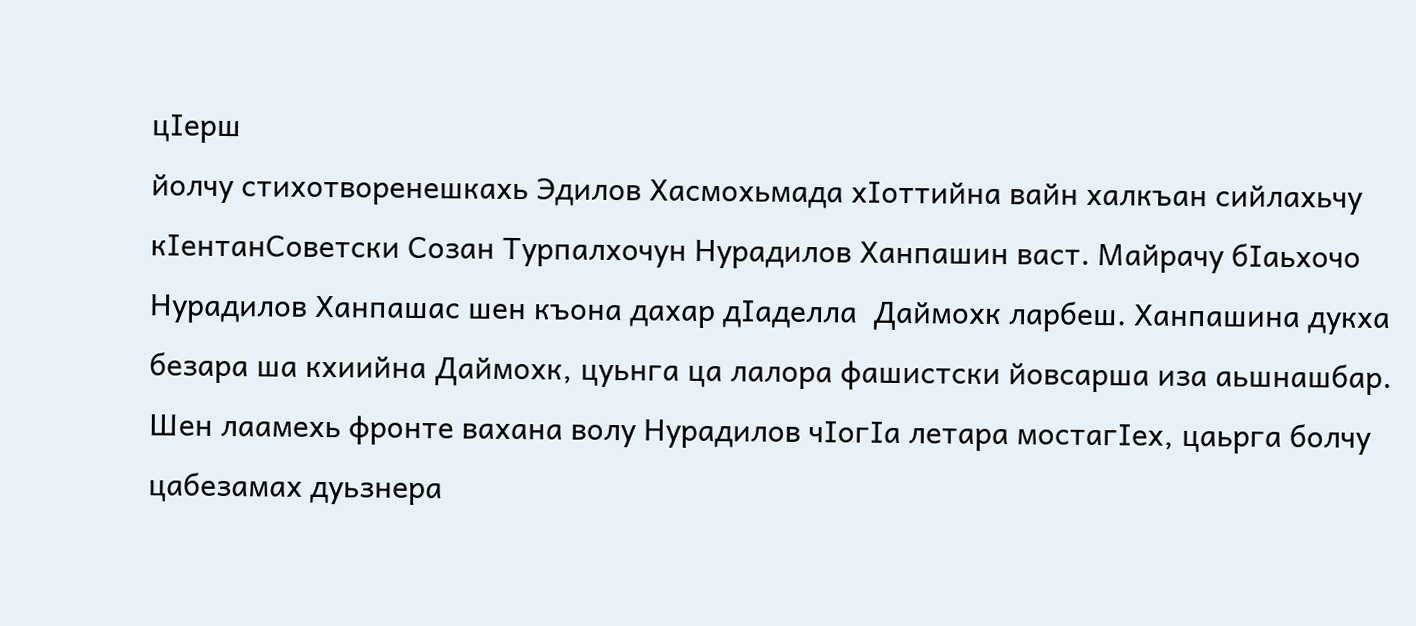цIерш
йолчу стихотворенешкахь Эдилов Хасмохьмада хIоттийна вайн халкъан сийлахьчу
кIентанСоветски Созан Турпалхочун Нурадилов Ханпашин васт. Майрачу бIаьхочо
Нурадилов Ханпашас шен къона дахар дIаделла  Даймохк ларбеш. Ханпашина дукха
безара ша кхиийна Даймохк, цуьнга ца лалора фашистски йовсарша иза аьшнашбар.
Шен лаамехь фронте вахана волу Нурадилов чIогIа летара мостагIех, цаьрга болчу
цабезамах дуьзнера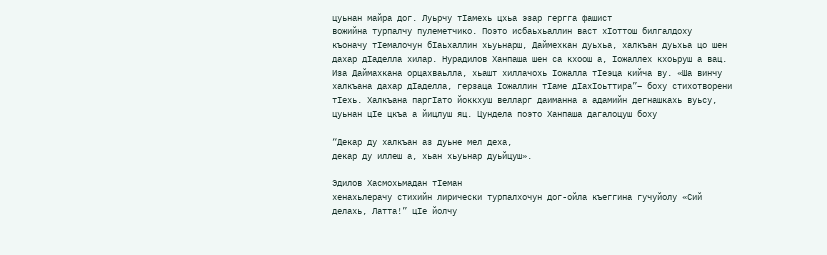цуьнан майра дог. Луьрчу тIамехь цхьа эзар гергга фашист
вожийна турпалчу пулеметчико. Поэто исбаьхьаллин васт хIоттош билгалдоху
къоначу тIемалочун бIаьхаллин хьуьнарш, Даймехкан дуьхьа, халкъан дуьхьа цо шен
дахар дIаделла хилар. Нурадилов Ханпаша шен са кхоош а, Iожаллех кхоьруш а вац.
Иза Даймахкана орцахваьлла, хьашт хиллачохь Iожалла тIеэца кийча ву. «Ша винчу
халкъана дахар дIаделла, герзаца Iожаллин тIаме дIахIоьттира”– боху стихотворени
тIехь. Халкъана паргIато йоккхуш велларг даиманна а адамийн дегнашкахь вуьсу,
цуьнан цIе цкъа а йицлуш яц. Цундела поэто Ханпаша дагалоцуш боху

“Декар ду халкъан аз дуьне мел деха,
декар ду иллеш а, хьан хьуьнар дуьйцуш».

Эдилов Хасмохьмадан тIеман
хенахьлерачу стихийн лирически турпалхочун дог-ойла къеггина гучуйолу «Сий
делахь, Латта!” цIе йолчу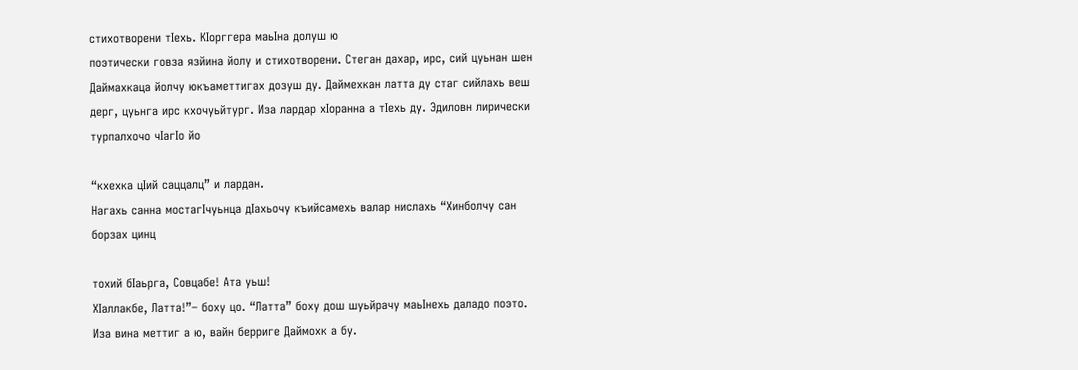стихотворени тIехь. КIорггера маьIна долуш ю
поэтически говза язйина йолу и стихотворени. Стеган дахар, ирс, сий цуьнан шен
Даймахкаца йолчу юкъаметтигах дозуш ду. Даймехкан латта ду стаг сийлахь веш
дерг, цуьнга ирс кхочуьйтург. Иза лардар хIоранна а тIехь ду. Эдиловн лирически
турпалхочо чIагIо йо

“кхехка цIий саццалц” и лардан.
Нагахь санна мостагIчуьнца дIахьочу къийсамехь валар нислахь “Хинболчу сан
борзах цинц

тохий бIаьрга, Совцабе! Ата уьш!
ХIаллакбе, Латта!”– боху цо. “Латта” боху дош шуьйрачу маьIнехь даладо поэто.
Иза вина меттиг а ю, вайн берриге Даймохк а бу.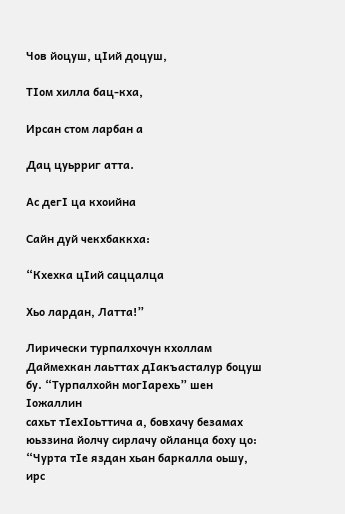Чов йоцуш, цIий доцуш,

ТIом хилла бац-кха,

Ирсан стом ларбан а

Дац цуьрриг атта.

Ас дегI ца кхоийна

Сайн дуй чекхбаккха:

“Кхехка цIий саццалца

Хьо лардан, Латта!”

Лирически турпалхочун кхоллам
Даймехкан лаьттах дIакъасталур боцуш бу. “Турпалхойн могIарехь” шен Iожаллин
сахьт тIехIоьттича а, бовхачу безамах юьззина йолчу сирлачу ойланца боху цо:
“Чурта тIе яздан хьан баркалла оьшу, ирс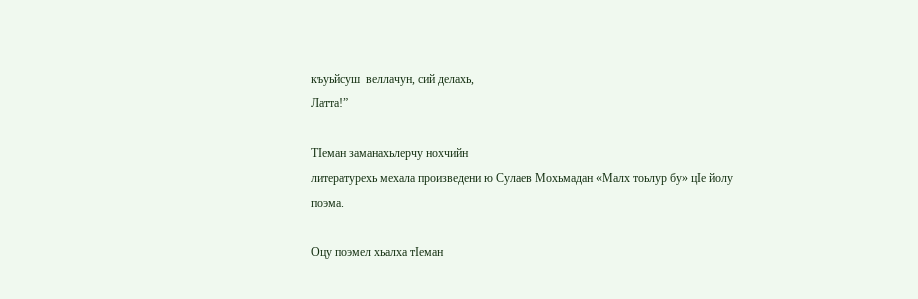къуьйсуш  веллачун, сий делахь,
Латта!”

ТIеман заманахьлерчу нохчийн
литературехь мехала произведени ю Сулаев Мохьмадан «Малх тоьлур бу» цIе йолу
поэма.

Оцу поэмел хьалха тIеман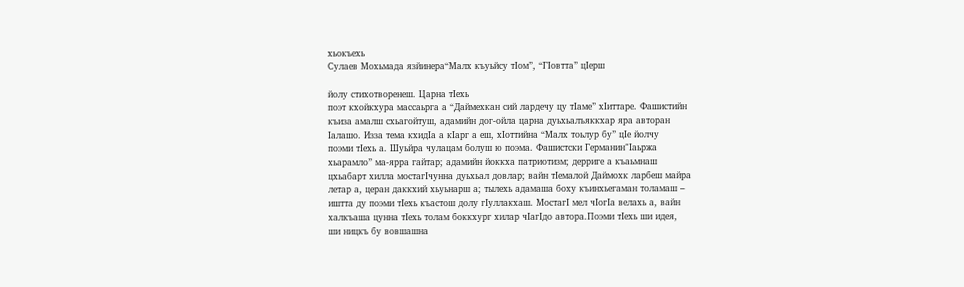хьокъехь
Сулаев Мохьмада язйинера“Малх къуьйсу тIом”, “ГIовтта” цIерш

йолу стихотворенеш. Царна тIехь
поэт кхойкхура массаьрга а “Даймехкан сий лардечу цу тIаме” хIиттаре. Фашистийн
къиза амалш схьагойтуш, адамийн дог-ойла царна дуьхьалъяккхар яра авторан
Iалашо. Изза тема кхидIа а кIарг а еш, хIоттийна “Малх тоьлур бу” цIе йолчу
поэми тIехь а. Шуьйра чулацам болуш ю поэма. Фашистски Германин“Iаьржа
хьарамло” ма-ярра гайтар; адамийн йоккха патриотизм; дерриге а къаьмнаш
цхьабарт хилла мостагIчунна дуьхьал довлар; вайн тIемалой Даймохк ларбеш майра
летар а, церан даккхий хьуьнарш а; тылехь адамаша боху къинхьегаман толамаш –
иштта ду поэми тIехь къастош долу гIуллакхаш. МостагI мел чIогIа велахь а, вайн
халкъаша цунна тIехь толам боккхург хилар чIагIдо автора.Поэми тIехь ши идея,
ши ницкъ бу вовшашна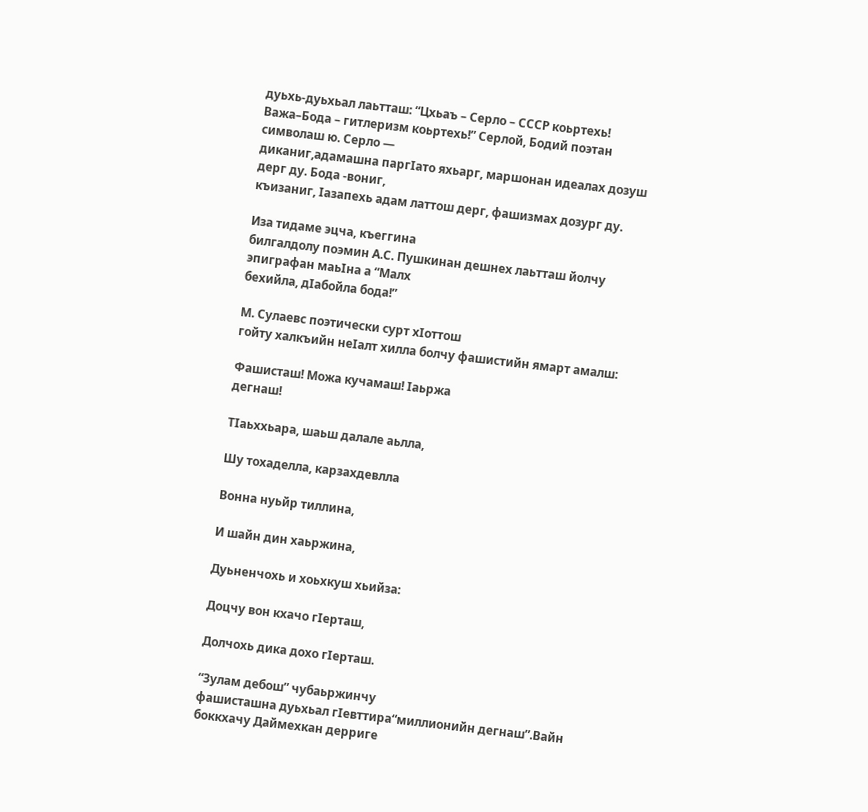дуьхь-дуьхьал лаьтташ: “Цхьаъ – Серло – СССР коьртехь!
Важа–Бода – гитлеризм коьртехь!” Серлой, Бодий поэтан символаш ю. Серло —
диканиг,адамашна паргIато яхьарг, маршонан идеалах дозуш дерг ду. Бода -вониг,
къизаниг, Iазапехь адам латтош дерг, фашизмах дозург ду.

Иза тидаме эцча, къеггина
билгалдолу поэмин А.С. Пушкинан дешнех лаьтташ йолчу эпиграфан маьIна а “Малх
бехийла, дIабойла бода!”

М. Сулаевс поэтически сурт хIоттош
гойту халкъийн неIалт хилла болчу фашистийн ямарт амалш:

Фашисташ! Можа кучамаш! Iаьржа
дегнаш!

ТIаьххьара, шаьш далале аьлла,

Шу тохаделла, карзахдевлла

Вонна нуьйр тиллина,

И шайн дин хаьржина,

Дуьненчохь и хоьхкуш хьийза:

Доцчу вон кхачо гIерташ,

Долчохь дика дохо гIерташ.

“Зулам дебош” чубаьржинчу
фашисташна дуьхьал гIевттира“миллионийн дегнаш”.Вайн боккхачу Даймехкан дерриге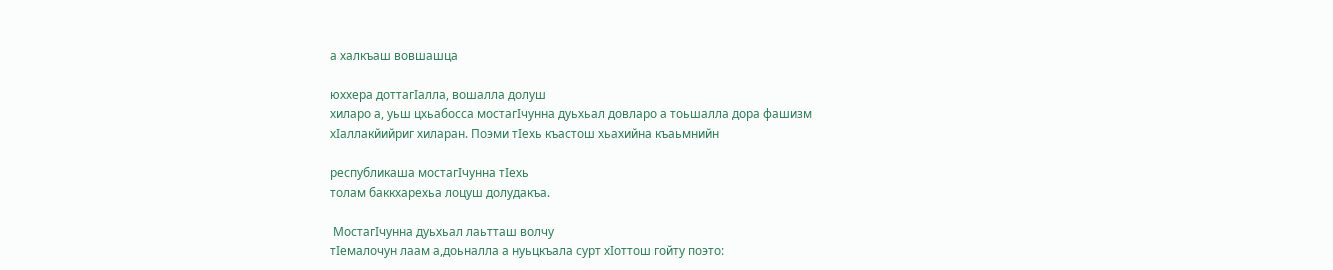а халкъаш вовшашца

юххера доттагIалла, вошалла долуш
хиларо а, уьш цхьабосса мостагIчунна дуьхьал довларо а тоьшалла дора фашизм
хIаллакйийриг хиларан. Поэми тIехь къастош хьахийна къаьмнийн

республикаша мостагIчунна тIехь
толам баккхарехьа лоцуш долудакъа.

 МостагIчунна дуьхьал лаьтташ волчу
тIемалочун лаам а,доьналла а нуьцкъала сурт хIоттош гойту поэто: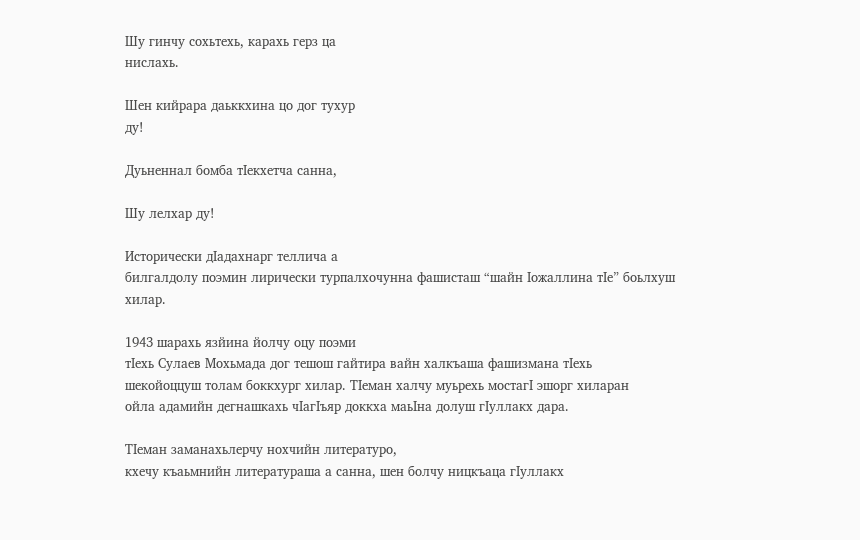Шу гинчу сохьтехь, карахь герз ца
нислахь.

Шен кийрара даьккхина цо дог тухур
ду!

Дуьненнал бомба тIекхетча санна,

Шу лелхар ду!

Исторически дIадахнарг теллича а
билгалдолу поэмин лирически турпалхочунна фашисташ “шайн Iожаллина тIе” боьлхуш
хилар.

1943 шарахь язйина йолчу оцу поэми
тIехь Сулаев Мохьмада дог тешош гайтира вайн халкъаша фашизмана тIехь
шекойоццуш толам боккхург хилар. ТIеман халчу муьрехь мостагI эшорг хиларан
ойла адамийн дегнашкахь чIагIъяр доккха маьIна долуш гIуллакх дара.

ТIеман заманахьлерчу нохчийн литературо,
кхечу къаьмнийн литератураша а санна, шен болчу ницкъаца гIуллакх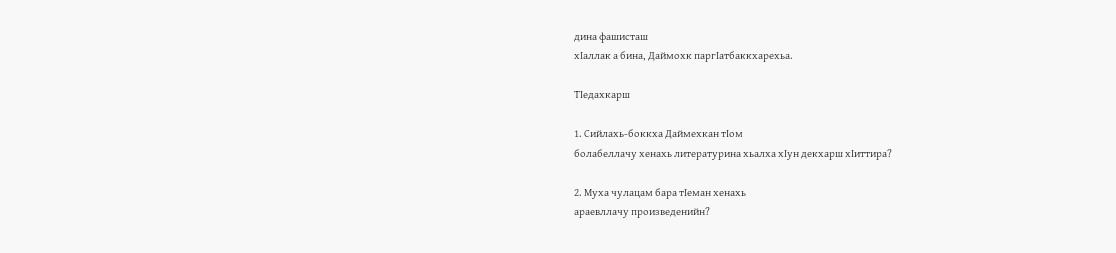дина фашисташ
хIаллак а бина, Даймохк паргIатбаккхарехьа.

ТIедахкарш

1. Сийлахь-боккха Даймехкан тIом
болабеллачу хенахь литературина хьалха хIун декхарш хIиттира?

2. Муха чулацам бара тIеман хенахь
араевллачу произведенийн?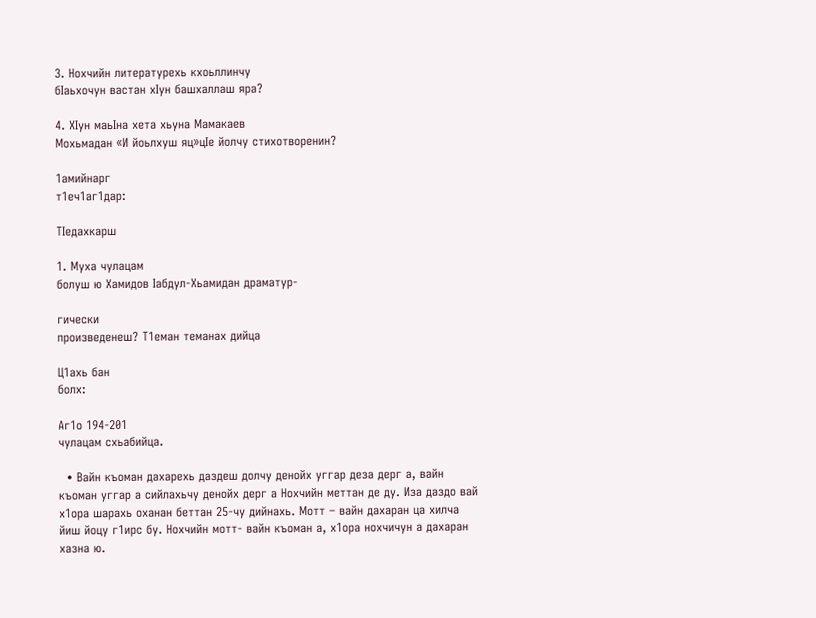3. Нохчийн литературехь кхоьллинчу
бIаьхочун вастан хIун башхаллаш яра?

4. ХIун маьIна хета хьуна Мамакаев
Мохьмадан «И йоьлхуш яц»цIе йолчу стихотворенин?

1амийнарг
т1еч1аг1дар:

ТIедахкарш

1. Муха чулацам
болуш ю Хамидов Iабдул-Хьамидан драматур-

гически
произведенеш? Т1еман теманах дийца

Ц1ахь бан
болх:

Аг1о 194-201
чулацам схьабийца.

  • Вайн къоман дахарехь даздеш долчу денойх уггар деза дерг а, вайн къоман уггар а сийлахьчу денойх дерг а Нохчийн меттан де ду. Иза даздо вай х1ора шарахь оханан беттан 25-чу дийнахь. Мотт – вайн дахаран ца хилча йиш йоцу г1ирс бу. Нохчийн мотт- вайн къоман а, х1ора нохчичун а дахаран хазна ю.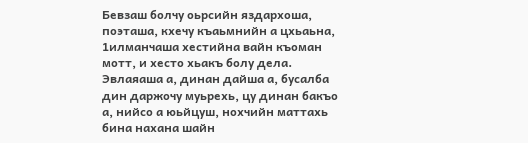Бевзаш болчу оьрсийн яздархоша, поэташа, кхечу къаьмнийн а цхьаьна, 1илманчаша хестийна вайн къоман мотт, и хесто хьакъ болу дела. Эвлаяаша а, динан дайша а, бусалба дин даржочу муьрехь, цу динан бакъо а, нийсо а юьйцуш, нохчийн маттахь бина нахана шайн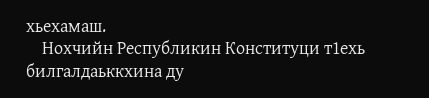хьехамаш.
    Нохчийн Республикин Конституци т1ехь билгалдаьккхина ду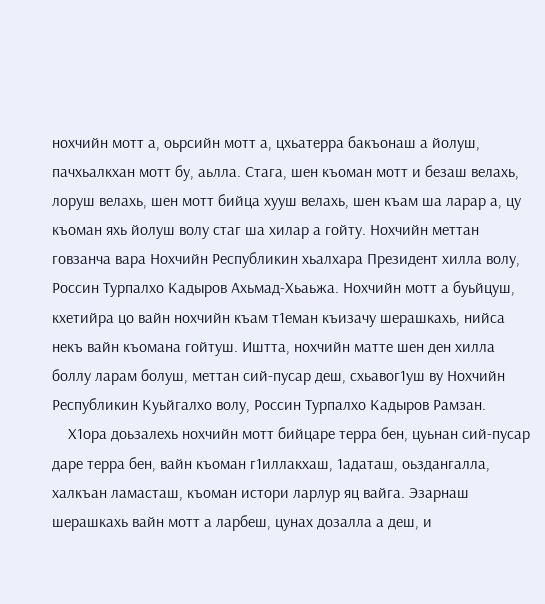нохчийн мотт а, оьрсийн мотт а, цхьатерра бакъонаш а йолуш, пачхьалкхан мотт бу, аьлла. Стага, шен къоман мотт и безаш велахь, лоруш велахь, шен мотт бийца хууш велахь, шен къам ша ларар а, цу къоман яхь йолуш волу стаг ша хилар а гойту. Нохчийн меттан говзанча вара Нохчийн Республикин хьалхара Президент хилла волу, Россин Турпалхо Кадыров Ахьмад-Хьаьжа. Нохчийн мотт а буьйцуш, кхетийра цо вайн нохчийн къам т1еман къизачу шерашкахь, нийса некъ вайн къомана гойтуш. Иштта, нохчийн матте шен ден хилла боллу ларам болуш, меттан сий-пусар деш, схьавог1уш ву Нохчийн Республикин Куьйгалхо волу, Россин Турпалхо Кадыров Рамзан.
    Х1ора доьзалехь нохчийн мотт бийцаре терра бен, цуьнан сий-пусар даре терра бен, вайн къоман г1иллакхаш, 1адаташ, оьздангалла, халкъан ламасташ, къоман истори ларлур яц вайга. Эзарнаш шерашкахь вайн мотт а ларбеш, цунах дозалла а деш, и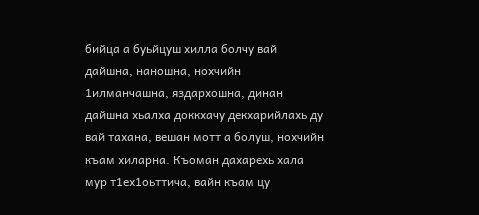бийца а буьйцуш хилла болчу вай дайшна, наношна, нохчийн 1илманчашна, яздархошна, динан дайшна хьалха доккхачу декхарийлахь ду вай тахана, вешан мотт а болуш, нохчийн къам хиларна. Къоман дахарехь хала мур т1ех1оьттича, вайн къам цу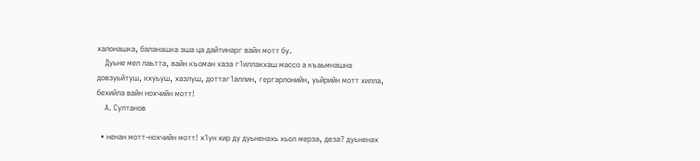халонашка, баланашка эша ца дайтинарг вайн мотт бу.
    Дуьне мел лаьтта, вайн къоман хаза г1иллакхаш массо а къаьмнашна довзуьйтуш, кхуьуш, хазлуш, доттаг1аллин, гергарлонийн, уьйрийн мотт хилла, бехийла вайн нохчийн мотт!
    А. Султанов

  • ненан мотт-нохчийн мотт! х1ун хир ду дуьненахь хьол мерза, деза? дуьненах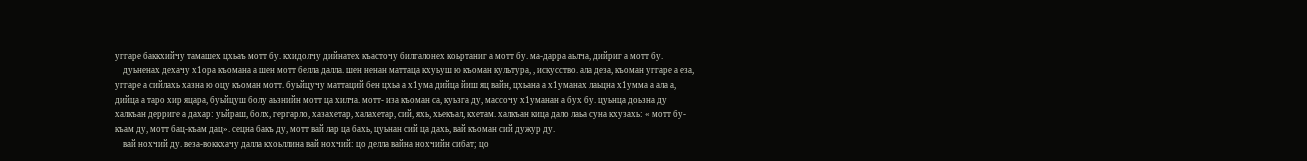уггаре баккхийчу тамашех цхьаъ мотт бу. кхидолчу дийнатех къасточу билгалонех коьртаниг а мотт бу. ма-дарра аьлча, дийриг а мотт бу.
    дуьненах дехачу х1ора къомана а шен мотт белла далла. шен ненан маттаца кхуьуш ю къоман культура, , искусство. ала деза, къоман уггаре а еза, уггаре а сийлахь хазна ю оцу къоман мотт. буьйцучу маттаций бен цхьа а х1ума дийца йиш яц вайн, цхьана а х1уманах лаьцна х1умма а ала а, дийца а таро хир яцара, буьйцуш болу аьзнийн мотт ца хилча. мотт- иза къоман са, куьзга ду, массочу х1уманан а бух бу. цуьнца доьзна ду халкъан дерриге а дахар: уьйраш, болх, гергарло, хазахетар, халахетар, сий, яхь, хьекъал, кхетам. халкъан кица дало лаьа суна кхузахь: « мотт бу-къам ду, мотт бац-къам дац». сецна бакъ ду, мотт вай лар ца бахь, цуьнан сий ца дахь, вай къоман сий дужур ду.
    вай нохчий ду. веза-воккхачу далла кхоьллина вай нохчий: цо делла вайна нохчийн сибат; цо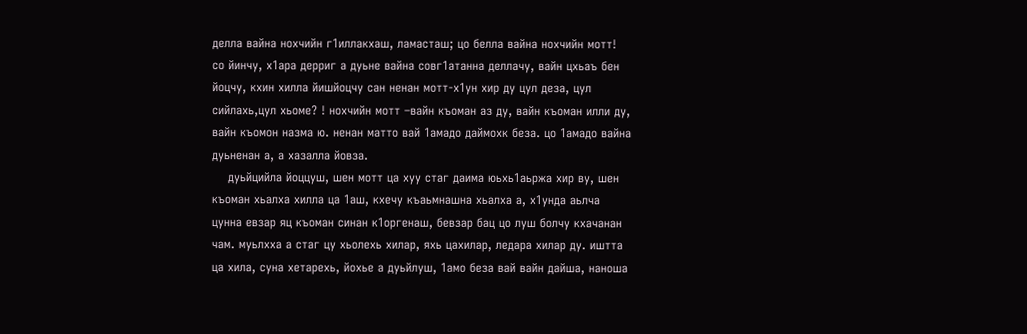делла вайна нохчийн г1иллакхаш, ламасташ; цо белла вайна нохчийн мотт! со йинчу, х1ара дерриг а дуьне вайна совг1атанна деллачу, вайн цхьаъ бен йоцчу, кхин хилла йишйоцчу сан ненан мотт-х1ун хир ду цул деза, цул сийлахь,цул хьоме? ! нохчийн мотт –вайн къоман аз ду, вайн къоман илли ду, вайн къомон назма ю. ненан матто вай 1амадо даймохк беза. цо 1амадо вайна дуьненан а, а хазалла йовза.
    дуьйцийла йоццуш, шен мотт ца хуу стаг даима юьхь1аьржа хир ву, шен къоман хьалха хилла ца 1аш, кхечу къаьмнашна хьалха а, х1унда аьлча цунна евзар яц къоман синан к1оргенаш, бевзар бац цо луш болчу кхачанан чам. муьлхха а стаг цу хьолехь хилар, яхь цахилар, ледара хилар ду. иштта ца хила, суна хетарехь, йохье а дуьйлуш, 1амо беза вай вайн дайша, наноша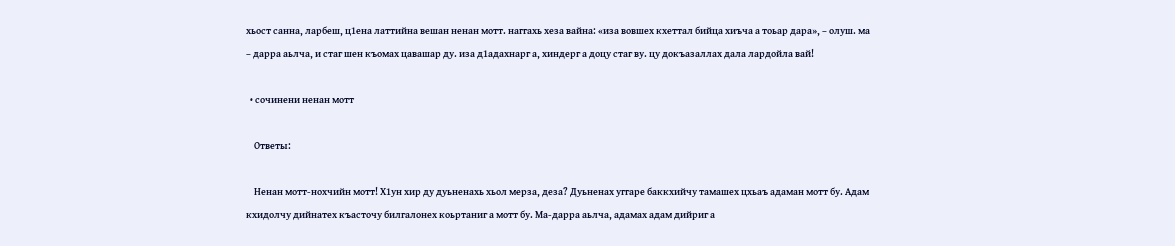хьост санна, ларбеш, ц1ена латтийна вешан ненан мотт. наггахь хеза вайна: «иза вовшех кхеттал бийца хиъча а тоьар дара», – олуш. ма – дарра аьлча, и стаг шен къомах цавашар ду. иза д1адахнарг а, хиндерг а доцу стаг ву. цу докъазаллах дала лардойла вай!

  • сочинени ненан мотт

    Ответы:

    Ненан мотт-нохчийн мотт! Х1ун хир ду дуьненахь хьол мерза, деза? Дуьненах уггаре баккхийчу тамашех цхьаъ адаман мотт бу. Адам кхидолчу дийнатех къасточу билгалонех коьртаниг а мотт бу. Ма-дарра аьлча, адамах адам дийриг а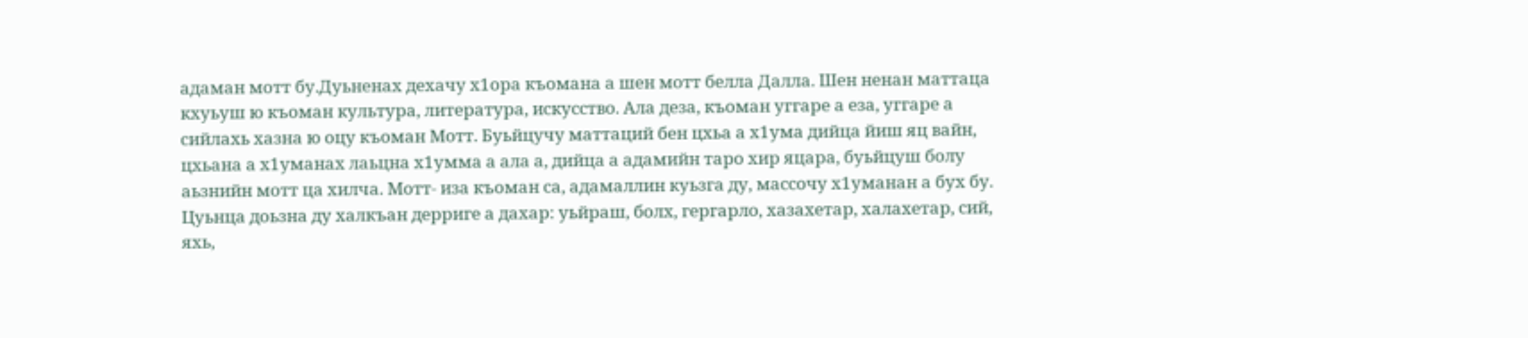адаман мотт бу.Дуьненах дехачу х1ора къомана а шен мотт белла Далла. Шен ненан маттаца кхуьуш ю къоман культура, литература, искусство. Ала деза, къоман уггаре а еза, уггаре а сийлахь хазна ю оцу къоман Мотт. Буьйцучу маттаций бен цхьа а х1ума дийца йиш яц вайн, цхьана а х1уманах лаьцна х1умма а ала а, дийца а адамийн таро хир яцара, буьйцуш болу аьзнийн мотт ца хилча. Мотт- иза къоман са, адамаллин куьзга ду, массочу х1уманан а бух бу. Цуьнца доьзна ду халкъан дерриге а дахар: уьйраш, болх, гергарло, хазахетар, халахетар, сий, яхь,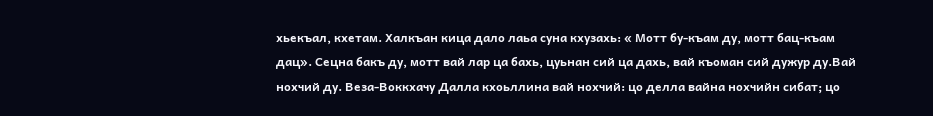хьекъал, кхетам. Халкъан кица дало лаьа суна кхузахь: « Мотт бу-къам ду, мотт бац-къам дац». Сецна бакъ ду, мотт вай лар ца бахь, цуьнан сий ца дахь, вай къоман сий дужур ду.Вай нохчий ду. Веза-Воккхачу Далла кхоьллина вай нохчий: цо делла вайна нохчийн сибат; цо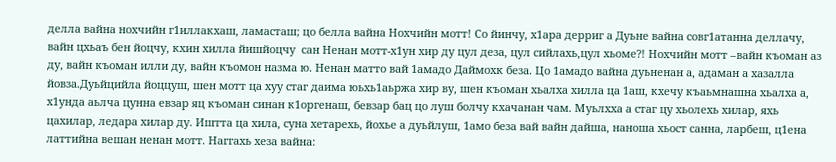делла вайна нохчийн г1иллакхаш, ламасташ; цо белла вайна Нохчийн мотт! Со йинчу, х1ара дерриг а Дуьне вайна совг1атанна деллачу, вайн цхьаъ бен йоцчу, кхин хилла йишйоцчу  сан Ненан мотт-х1ун хир ду цул деза, цул сийлахь,цул хьоме?! Нохчийн мотт –вайн къоман аз ду, вайн къоман илли ду, вайн къомон назма ю. Ненан матто вай 1амадо Даймохк беза. Цо 1амадо вайна дуьненан а, адаман а хазалла йовза.Дуьйцийла йоццуш, шен мотт ца хуу стаг даима юьхь1аьржа хир ву, шен къоман хьалха хилла ца 1аш, кхечу къаьмнашна хьалха а, х1унда аьлча цунна евзар яц къоман синан к1оргенаш, бевзар бац цо луш болчу кхачанан чам. Муьлхха а стаг цу хьолехь хилар, яхь цахилар, ледара хилар ду. Иштта ца хила, суна хетарехь, йохье а дуьйлуш, 1амо беза вай вайн дайша, наноша хьост санна, ларбеш, ц1ена латтийна вешан ненан мотт. Наггахь хеза вайна: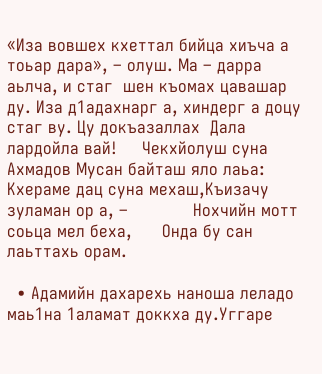«Иза вовшех кхеттал бийца хиъча а тоьар дара», – олуш. Ма – дарра аьлча, и стаг  шен къомах цавашар ду. Иза д1адахнарг а, хиндерг а доцу стаг ву. Цу докъазаллах  Дала лардойла вай!     Чекхйолуш суна Ахмадов Мусан байташ яло лаьа:   Кхераме дац суна мехаш,Къизачу зуламан ор а, –             Нохчийн мотт соьца мел беха,      Онда бу сан лаьттахь орам.

  • Адамийн дахарехь наноша леладо маь1на 1аламат доккха ду.Уггаре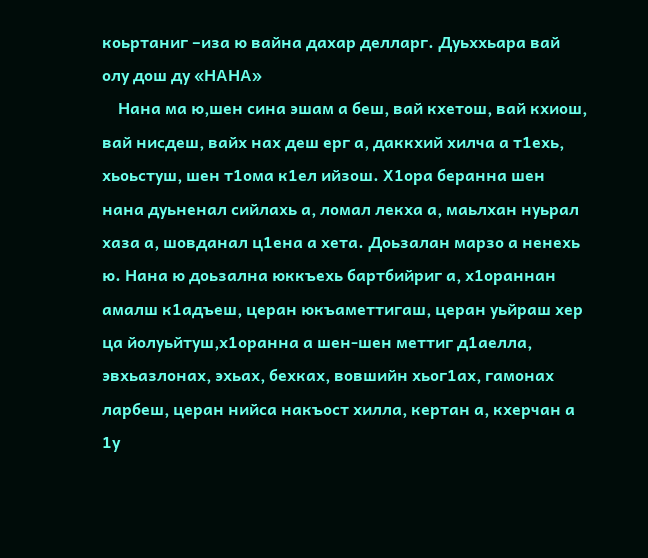коьртаниг –иза ю вайна дахар делларг. Дуьххьара вай олу дош ду «НАНА»
    Нана ма ю,шен сина эшам а беш, вай кхетош, вай кхиош, вай нисдеш, вайх нах деш ерг а, даккхий хилча а т1ехь, хьоьстуш, шен т1ома к1ел ийзош. Х1ора беранна шен нана дуьненал сийлахь а, ломал лекха а, маьлхан нуьрал хаза а, шовданал ц1ена а хета. Доьзалан марзо а ненехь ю. Нана ю доьзална юккъехь бартбийриг а, х1ораннан амалш к1адъеш, церан юкъаметтигаш, церан уьйраш хер ца йолуьйтуш,х1оранна а шен-шен меттиг д1аелла, эвхьазлонах, эхьах, бехках, вовшийн хьог1ах, гамонах ларбеш, церан нийса накъост хилла, кертан а, кхерчан а 1у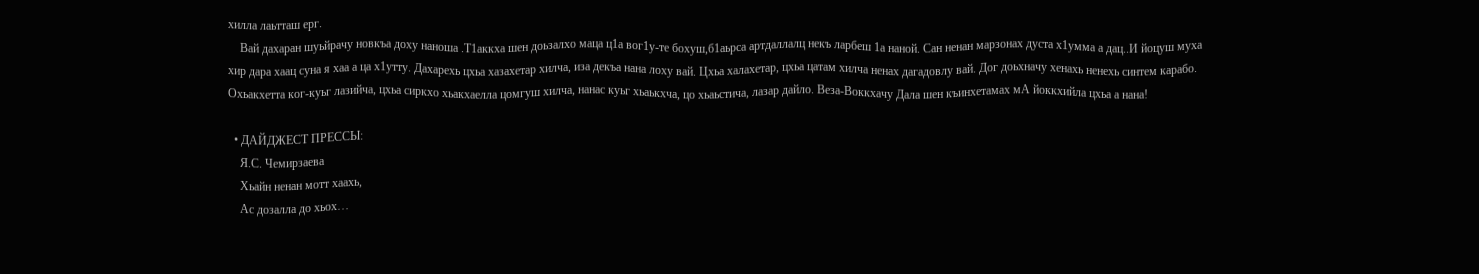хилла лаьтташ ерг.
    Вай дахаран шуьйрачу новкъа доху наноша .Т1аккха шен доьзалхо маца ц1а вог1у-те бохуш,б1аьрса артдаллалц некъ ларбеш 1а наной. Сан ненан марзонах дуста х1умма а дац..И йоцуш муха хир дара хаац суна я хаа а ца х1утту. Дахарехь цхьа хазахетар хилча, иза декъа нана лоху вай. Цхьа халахетар, цхьа цатам хилча ненах дагадовлу вай. Дог доьхначу хенахь ненехь синтем карабо. Охьакхетта ког-куьг лазийча, цхьа сиркхо хьакхаелла цомгуш хилча, нанас куьг хьаькхча, цо хьаьстича, лазар дайло. Веза-Воккхачу Дала шен къинхетамах мА йоккхийла цхьа а нана!

  • ДАЙДЖЕСТ ПРЕССЫ:
    Я.С. Чемирзаева
    Хьайн ненан мотт хаахь,
    Ас дозалла до хьох…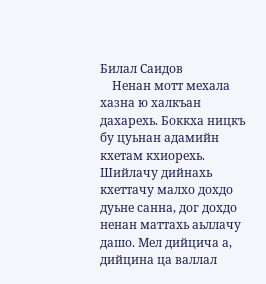Билал Саидов
    Ненан мотт мехала хазна ю халкъан дахарехь. Боккха ницкъ бу цуьнан адамийн кхетам кхиорехь. Шийлачу дийнахь кхеттачу малхо дохдо дуьне санна, дог дохдо ненан маттахь аьллачу дашо. Мел дийцича а, дийцина ца валлал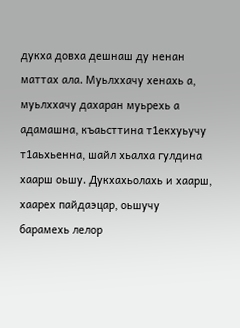дукха довха дешнаш ду ненан маттах ала. Муьлххачу хенахь а, муьлххачу дахаран муьрехь а адамашна, къаьсттина т1екхуьучу т1аьхьенна, шайл хьалха гулдина хаарш оьшу. Дукхахьолахь и хаарш, хаарех пайдаэцар, оьшучу барамехь лелор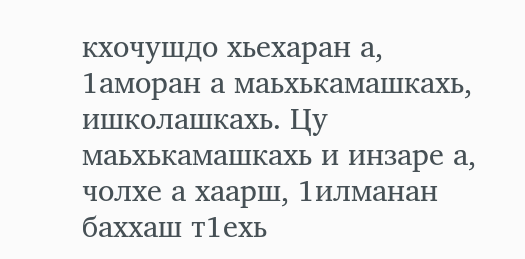кхочушдо хьехаран а, 1аморан а маьхькамашкахь, ишколашкахь. Цу маьхькамашкахь и инзаре а, чолхе а хаарш, 1илманан баххаш т1ехь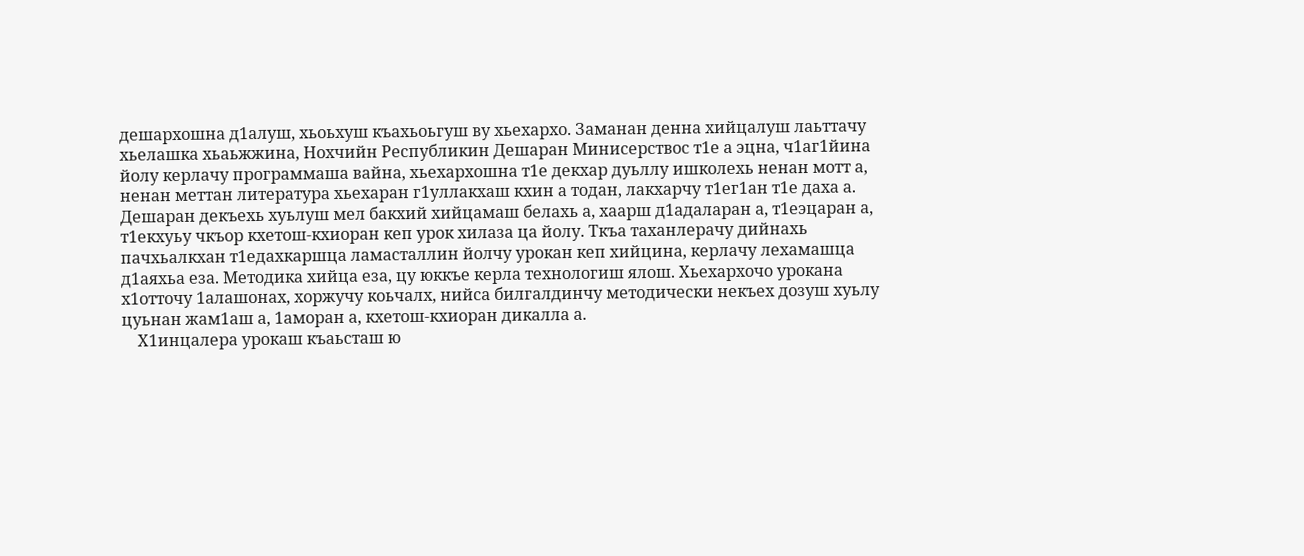дешархошна д1алуш, хьоьхуш къахьоьгуш ву хьехархо. Заманан денна хийцалуш лаьттачу хьелашка хьаьжжина, Нохчийн Республикин Дешаран Минисерствос т1е а эцна, ч1аг1йина йолу керлачу программаша вайна, хьехархошна т1е декхар дуьллу ишколехь ненан мотт а, ненан меттан литература хьехаран г1уллакхаш кхин а тодан, лакхарчу т1ег1ан т1е даха а. Дешаран декъехь хуьлуш мел бакхий хийцамаш белахь а, хаарш д1адаларан а, т1еэцаран а, т1екхуьу чкъор кхетош-кхиоран кеп урок хилаза ца йолу. Ткъа таханлерачу дийнахь пачхьалкхан т1едахкаршца ламасталлин йолчу урокан кеп хийцина, керлачу лехамашца д1аяхьа еза. Методика хийца еза, цу юккъе керла технологиш ялош. Хьехархочо урокана х1отточу 1алашонах, хоржучу коьчалх, нийса билгалдинчу методически некъех дозуш хуьлу цуьнан жам1аш а, 1аморан а, кхетош-кхиоран дикалла а.
    Х1инцалера урокаш къаьсташ ю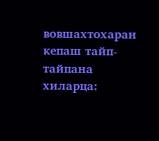вовшахтохаран кепаш тайп-тайпана хиларца: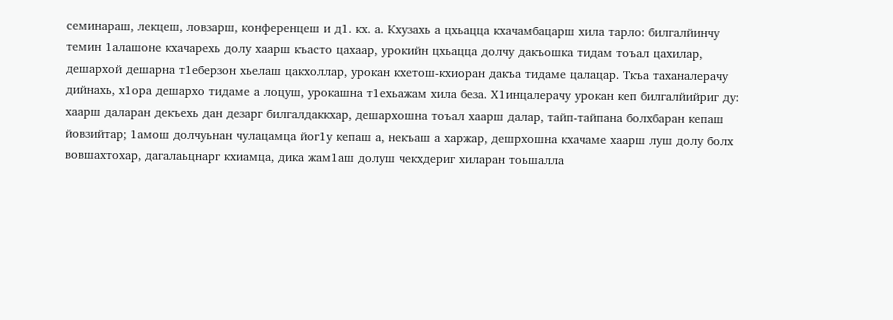семинараш, лекцеш, ловзарш, конференцеш и д1. кх. а. Кхузахь а цхьацца кхачамбацарш хила тарло: билгалйинчу темин 1алашоне кхачарехь долу хаарш къасто цахаар, урокийн цхьацца долчу дакъошка тидам тоъал цахилар, дешархой дешарна т1еберзон хьелаш цакхоллар, урокан кхетош-кхиоран дакъа тидаме цалацар. Ткъа таханалерачу дийнахь, х1ора дешархо тидаме а лоцуш, урокашна т1ехьажам хила беза. Х1инцалерачу урокан кеп билгалйийриг ду: хаарш даларан декъехь дан дезарг билгалдаккхар, дешархошна тоъал хаарш далар, тайп-тайпана болхбаран кепаш йовзийтар; 1амош долчуьнан чулацамца йог1у кепаш а, некъаш а харжар, дешрхошна кхачаме хаарш луш долу болх вовшахтохар, дагалаьцнарг кхиамца, дика жам1аш долуш чекхдериг хиларан тоьшалла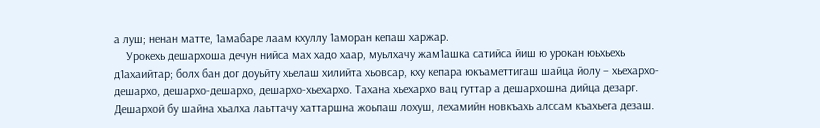а луш; ненан матте, 1амабаре лаам кхуллу 1аморан кепаш харжар.
    Урокехь дешархоша дечун нийса мах хадо хаар, муьлхачу жам1ашка сатийса йиш ю урокан юьхьехь д1ахаийтар; болх бан дог доуьйту хьелаш хилийта хьовсар, кху кепара юкъаметтигаш шайца йолу – хьехархо-дешархо, дешархо-дешархо, дешархо-хьехархо. Тахана хьехархо вац гуттар а дешархошна дийца дезарг. Дешархой бу шайна хьалха лаьттачу хаттаршна жоьпаш лохуш, лехамийн новкъахь алссам къахьега дезаш.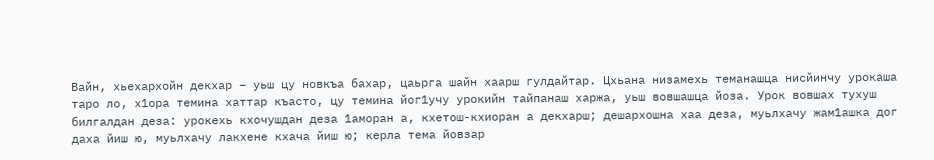Вайн, хьехархойн декхар – уьш цу новкъа бахар, цаьрга шайн хаарш гулдайтар. Цхьана низамехь теманашца нисйинчу урокаша таро ло, х1ора темина хаттар къасто, цу темина йог1учу урокийн тайпанаш харжа, уьш вовшашца йоза. Урок вовшах тухуш билгалдан деза: урокехь кхочушдан деза 1аморан а, кхетош-кхиоран а декхарш; дешархошна хаа деза, муьлхачу жам1ашка дог даха йиш ю, муьлхачу лакхене кхача йиш ю; керла тема йовзар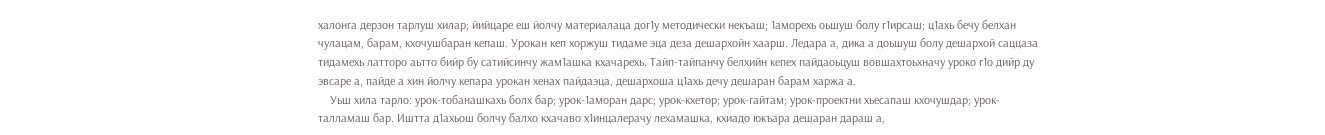халонга дерзон тарлуш хилар; йийцаре еш йолчу материалаца дог1у методически некъаш; 1аморехь оьшуш болу г1ирсаш; ц1ахь бечу белхан чулацам, барам, кхочушбаран кепаш. Урокан кеп хоржуш тидаме эца деза дешархойн хаарш. Ледара а, дика а доьшуш болу дешархой саццаза тидамехь латторо аьтто бийр бу сатийсинчу жам1ашка кхачарехь. Тайп-тайпанчу белхийн кепех пайдаоьцуш вовшахтоьхначу уроко г1о дийр ду эвсаре а, пайде а хин йолчу кепара урокан хенах пайдаэца, дешархоша ц1ахь дечу дешаран барам харжа а.
    Уьш хила тарло: урок-тобанашкахь болх бар; урок-1аморан дарс; урок-кхетор; урок-гайтам; урок-проектни хьесапаш кхочушдар; урок-талламаш бар. Иштта д1ахьош болчу балхо кхачаво х1инцалерачу лехамашка, кхиадо юкъара дешаран дараш а,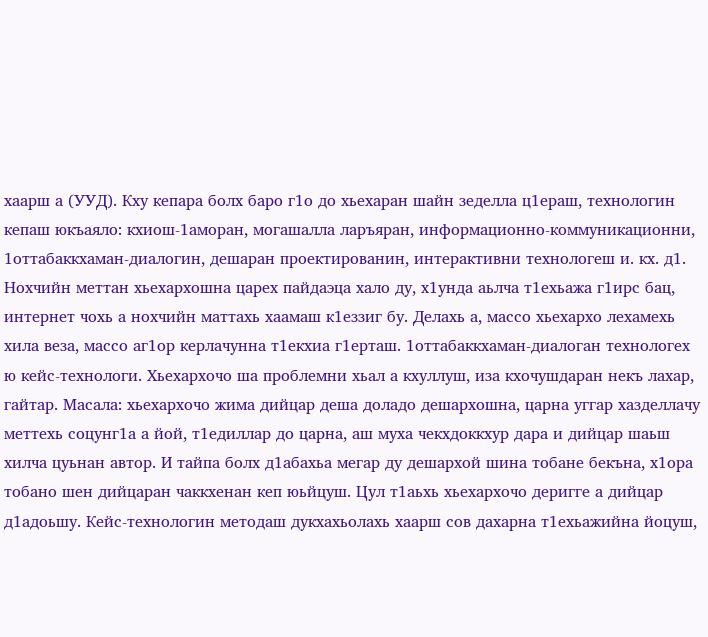хаарш а (УУД). Кху кепара болх баро г1о до хьехаран шайн зеделла ц1ераш, технологин кепаш юкъаяло: кхиош-1аморан, могашалла ларъяран, информационно-коммуникационни, 1оттабаккхаман-диалогин, дешаран проектированин, интерактивни технологеш и. кх. д1. Нохчийн меттан хьехархошна царех пайдаэца хало ду, х1унда аьлча т1ехьажа г1ирс бац, интернет чохь а нохчийн маттахь хаамаш к1еззиг бу. Делахь а, массо хьехархо лехамехь хила веза, массо аг1ор керлачунна т1екхиа г1ерташ. 1оттабаккхаман-диалоган технологех ю кейс-технологи. Хьехархочо ша проблемни хьал а кхуллуш, иза кхочушдаран некъ лахар, гайтар. Масала: хьехархочо жима дийцар деша доладо дешархошна, царна уггар хазделлачу меттехь соцунг1а а йой, т1едиллар до царна, аш муха чекхдоккхур дара и дийцар шаьш хилча цуьнан автор. И тайпа болх д1абахьа мегар ду дешархой шина тобане бекъна, х1ора тобано шен дийцаран чаккхенан кеп юьйцуш. Цул т1аьхь хьехархочо деригге а дийцар д1адоьшу. Кейс-технологин методаш дукхахьолахь хаарш сов дахарна т1ехьажийна йоцуш,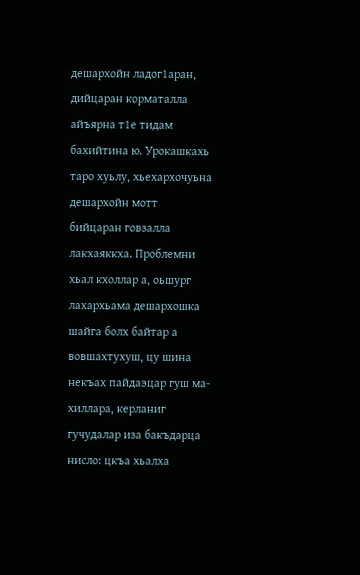дешархойн ладог1аран, дийцаран корматалла айъярна т1е тидам бахийтина ю. Урокашкахь таро хуьлу, хьехархочуьна дешархойн мотт бийцаран говзалла лакхаяккха. Проблемни хьал кхоллар а, оьшург лахархьама дешархошка шайга болх байтар а вовшахтухуш, цу шина некъах пайдаэцар гуш ма-хиллара, керланиг гучудалар иза бакъдарца нисло: цкъа хьалха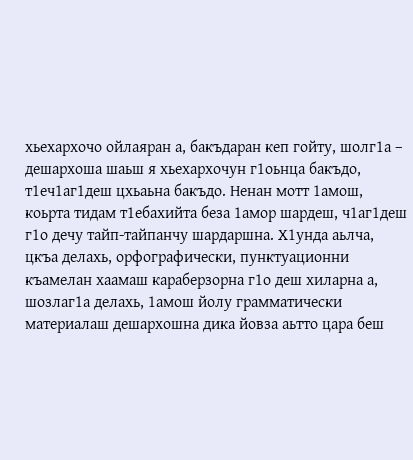хьехархочо ойлаяран а, бакъдаран кеп гойту, шолг1а – дешархоша шаьш я хьехархочун г1оьнца бакъдо, т1еч1аг1деш цхьаьна бакъдо. Ненан мотт 1амош, коьрта тидам т1ебахийта беза 1амор шардеш, ч1аг1деш г1о дечу тайп-тайпанчу шардаршна. Х1унда аьлча, цкъа делахь, орфографически, пунктуационни къамелан хаамаш караберзорна г1о деш хиларна а, шозлаг1а делахь, 1амош йолу грамматически материалаш дешархошна дика йовза аьтто цара беш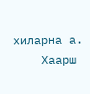хиларна а.
    Хаарш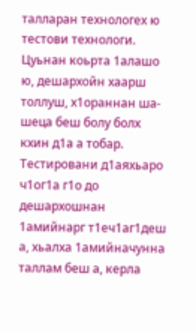талларан технологех ю тестови технологи. Цуьнан коьрта 1алашо ю, дешархойн хаарш толлуш, х1ораннан ша-шеца беш болу болх кхин д1а а тобар. Тестировани д1аяхьаро ч1ог1а г1о до дешархошнан 1амийнарг т1еч1аг1деш а, хьалха 1амийначунна таллам беш а, керла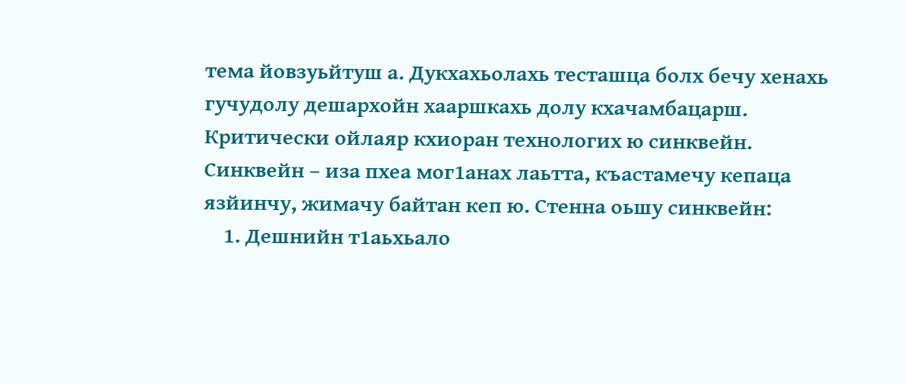тема йовзуьйтуш а. Дукхахьолахь тесташца болх бечу хенахь гучудолу дешархойн хааршкахь долу кхачамбацарш. Критически ойлаяр кхиоран технологих ю синквейн. Синквейн – иза пхеа мог1анах лаьтта, къастамечу кепаца язйинчу, жимачу байтан кеп ю. Стенна оьшу синквейн:
    1. Дешнийн т1аьхьало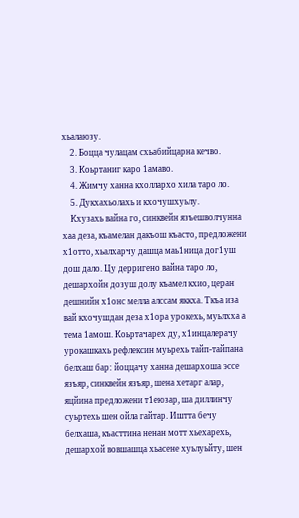хьалаюзу.
    2. Боцца чулацам схьабийцарна кечво.
    3. Коьртаниг каро 1амаво.
    4. Жимчу ханна кхоллархо хила таро ло.
    5. Дукхахьолахь и кхочушхуьлу.
    Кхузахь вайна го, синквейн язъешволчунна хаа деза, къамелан дакъош къасто, предложени х1отто, хьалхарчу дашца маь1ница дог1уш дош дало. Цу дерригено вайна таро ло, дешархойн дозуш долу къамел кхио, церан дешнийн х1онс мелла алссам яккха. Ткъа иза вай кхочушдан деза х1ора урокехь, муьлхха а тема 1амош. Коьртачарех ду, х1инцалерачу урокашкахь рефлексин муьрехь тайп-тайпана белхаш бар: йоццачу ханна дешархоша эссе язъяр, синквейн язъяр, шена хетарг алар, яцйина предложени т1еюзар, ша диллинчу суьртехь шен ойла гайтар. Иштта бечу белхаша, къасттина ненан мотт хьехарехь, дешархой вовшашца хьасене хуьлуьйту, шен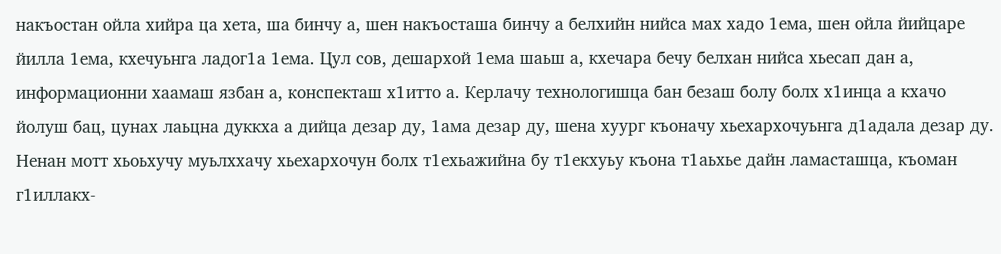накъостан ойла хийра ца хета, ша бинчу а, шен накъосташа бинчу а белхийн нийса мах хадо 1ема, шен ойла йийцаре йилла 1ема, кхечуьнга ладог1а 1ема. Цул сов, дешархой 1ема шаьш а, кхечара бечу белхан нийса хьесап дан а, информационни хаамаш язбан а, конспекташ х1итто а. Керлачу технологишца бан безаш болу болх х1инца а кхачо йолуш бац, цунах лаьцна дуккха а дийца дезар ду, 1ама дезар ду, шена хуург къоначу хьехархочуьнга д1адала дезар ду. Ненан мотт хьоьхучу муьлххачу хьехархочун болх т1ехьажийна бу т1екхуьу къона т1аьхье дайн ламасташца, къоман г1иллакх-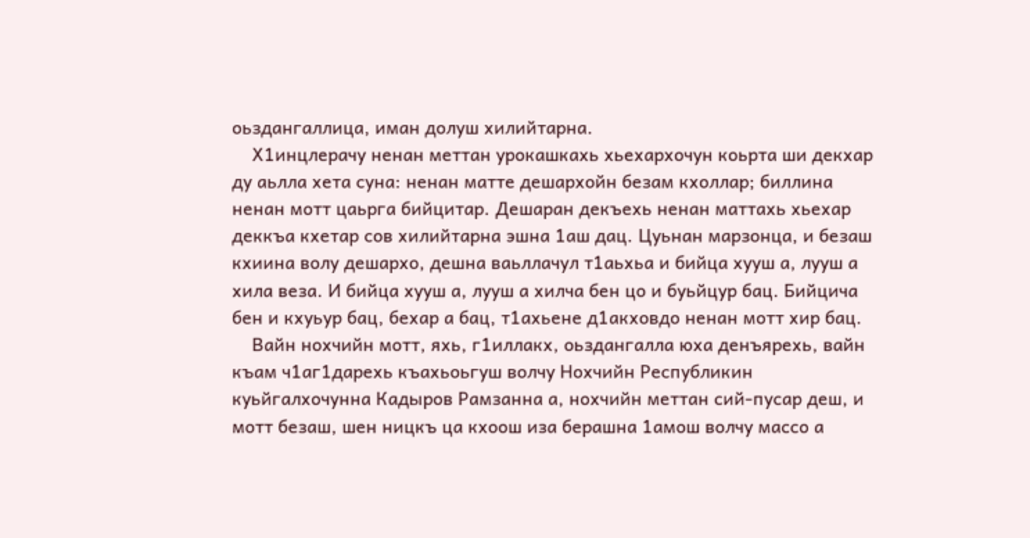оьздангаллица, иман долуш хилийтарна.
    Х1инцлерачу ненан меттан урокашкахь хьехархочун коьрта ши декхар ду аьлла хета суна: ненан матте дешархойн безам кхоллар; биллина ненан мотт цаьрга бийцитар. Дешаран декъехь ненан маттахь хьехар деккъа кхетар сов хилийтарна эшна 1аш дац. Цуьнан марзонца, и безаш кхиина волу дешархо, дешна ваьллачул т1аьхьа и бийца хууш а, лууш а хила веза. И бийца хууш а, лууш а хилча бен цо и буьйцур бац. Бийцича бен и кхуьур бац, бехар а бац, т1ахьене д1акховдо ненан мотт хир бац.
    Вайн нохчийн мотт, яхь, г1иллакх, оьздангалла юха денъярехь, вайн къам ч1аг1дарехь къахьоьгуш волчу Нохчийн Республикин куьйгалхочунна Кадыров Рамзанна а, нохчийн меттан сий-пусар деш, и мотт безаш, шен ницкъ ца кхоош иза берашна 1амош волчу массо а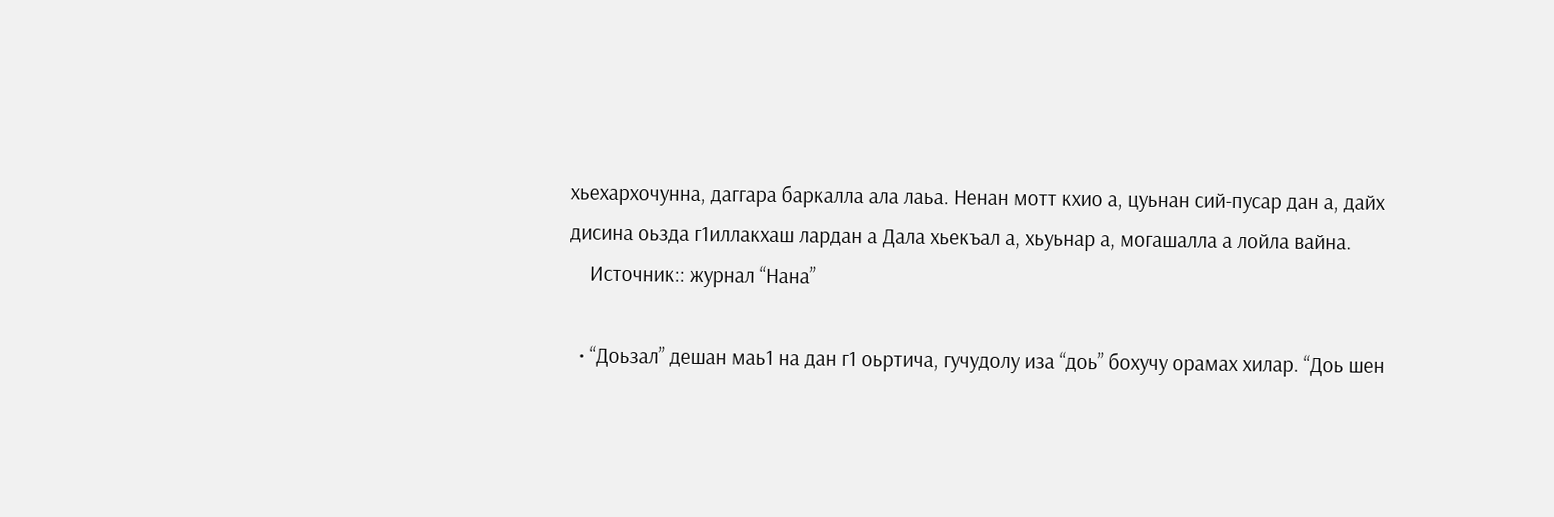хьехархочунна, даггара баркалла ала лаьа. Ненан мотт кхио а, цуьнан сий-пусар дан а, дайх дисина оьзда г1иллакхаш лардан а Дала хьекъал а, хьуьнар а, могашалла а лойла вайна.
    Источник:: журнал “Нана”

  • “Доьзал” дешан маь1 на дан г1 оьртича, гучудолу иза “доь” бохучу орамах хилар. “Доь шен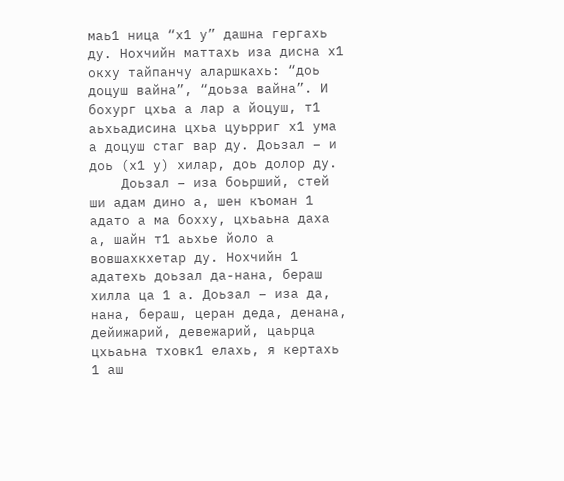маь1 ница “х1 у” дашна гергахь ду. Нохчийн маттахь иза дисна х1 окху тайпанчу аларшкахь: “доь доцуш вайна”, “доьза вайна”. И бохург цхьа а лар а йоцуш, т1 аьхьадисина цхьа цуьрриг х1 ума а доцуш стаг вар ду. Доьзал – и доь (х1 у) хилар, доь долор ду.
    Доьзал – иза боьрший, стей ши адам дино а, шен къоман 1 адато а ма бохху, цхьаьна даха а, шайн т1 аьхье йоло а вовшахкхетар ду. Нохчийн 1 адатехь доьзал да-нана, бераш хилла ца 1 а. Доьзал – иза да, нана, бераш, церан деда, денана, дейижарий, девежарий, цаьрца цхьаьна тховк1 елахь, я кертахь 1 аш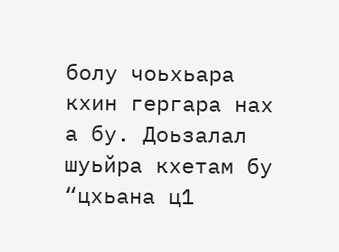болу чоьхьара кхин гергара нах а бу. Доьзалал шуьйра кхетам бу “цхьана ц1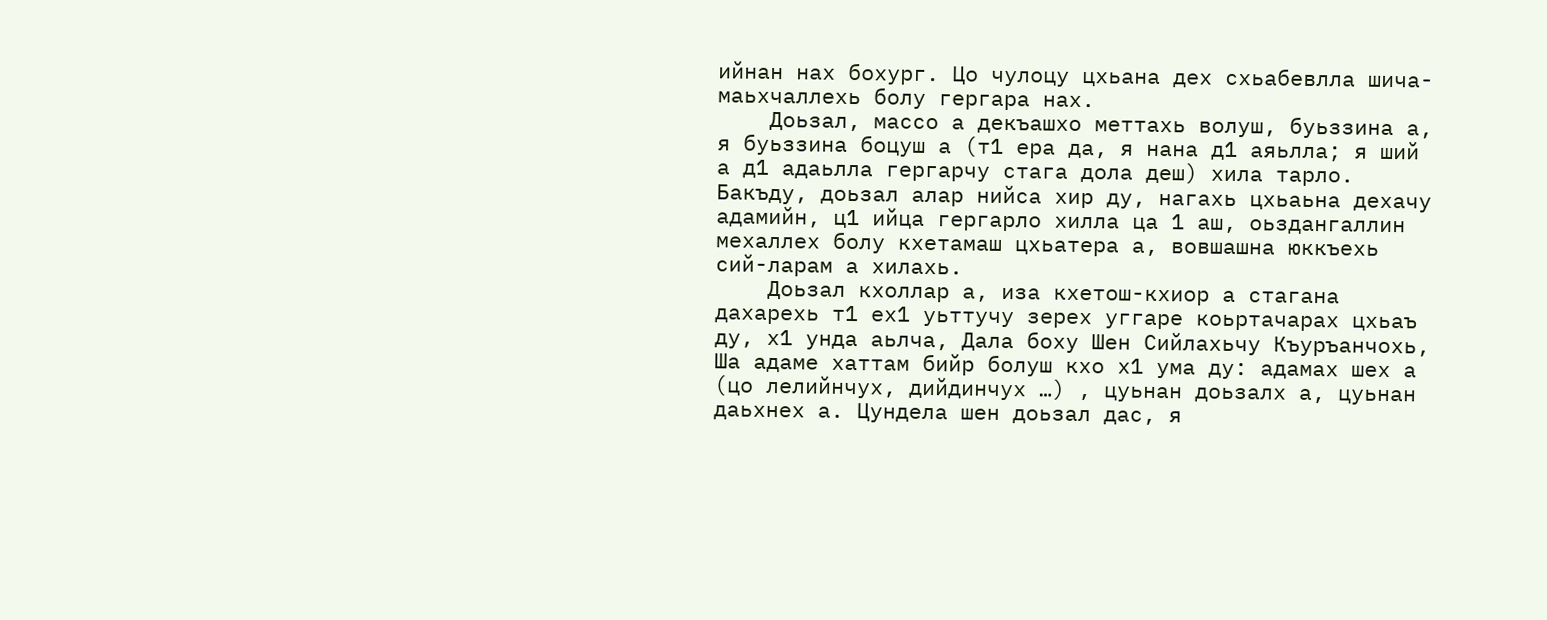ийнан нах бохург. Цо чулоцу цхьана дех схьабевлла шича-маьхчаллехь болу гергара нах.
    Доьзал, массо а декъашхо меттахь волуш, буьззина а, я буьззина боцуш а (т1 ера да, я нана д1 аяьлла; я ший а д1 адаьлла гергарчу стага дола деш) хила тарло. Бакъду, доьзал алар нийса хир ду, нагахь цхьаьна дехачу адамийн, ц1 ийца гергарло хилла ца 1 аш, оьздангаллин мехаллех болу кхетамаш цхьатера а, вовшашна юккъехь сий-ларам а хилахь.
    Доьзал кхоллар а, иза кхетош-кхиор а стагана дахарехь т1 ех1 уьттучу зерех уггаре коьртачарах цхьаъ ду, х1 унда аьлча, Дала боху Шен Сийлахьчу Къуръанчохь, Ша адаме хаттам бийр болуш кхо х1 ума ду: адамах шех а (цо лелийнчух, дийдинчух …) , цуьнан доьзалх а, цуьнан даьхнех а. Цундела шен доьзал дас, я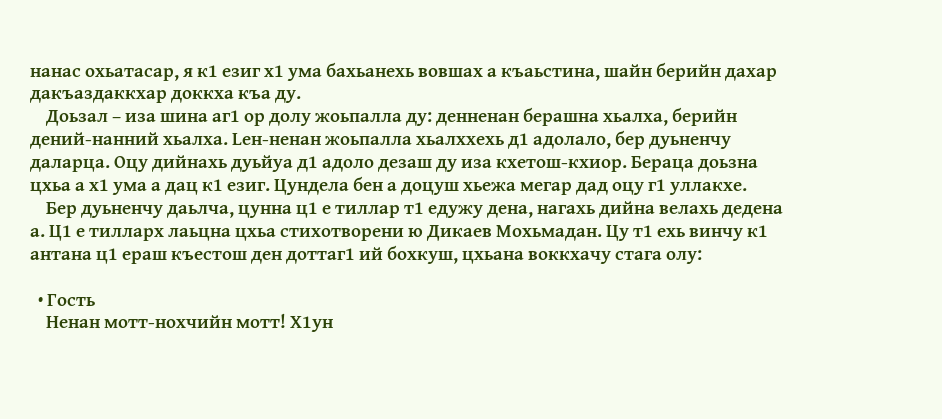нанас охьатасар, я к1 езиг х1 ума бахьанехь вовшах а къаьстина, шайн берийн дахар дакъаздаккхар доккха къа ду.
    Доьзал – иза шина аг1 ор долу жоьпалла ду: денненан берашна хьалха, берийн дений-нанний хьалха. Lен-ненан жоьпалла хьалххехь д1 адолало, бер дуьненчу даларца. Оцу дийнахь дуьйyа д1 адоло дезаш ду иза кхетош-кхиор. Бераца доьзна цхьа а х1 ума а дац к1 езиг. Цундела бен а доцуш хьежа мегар дад оцу г1 уллакхе.
    Бер дуьненчу даьлча, цунна ц1 е тиллар т1 едужу дена, нагахь дийна велахь дедена а. Ц1 е тилларх лаьцна цхьа стихотворени ю Дикаев Мохьмадан. Цу т1 ехь винчу к1 антана ц1 ераш къестош ден доттаг1 ий бохкуш, цхьана воккхачу стага олу:

  • Гость
    Ненан мотт-нохчийн мотт! Х1ун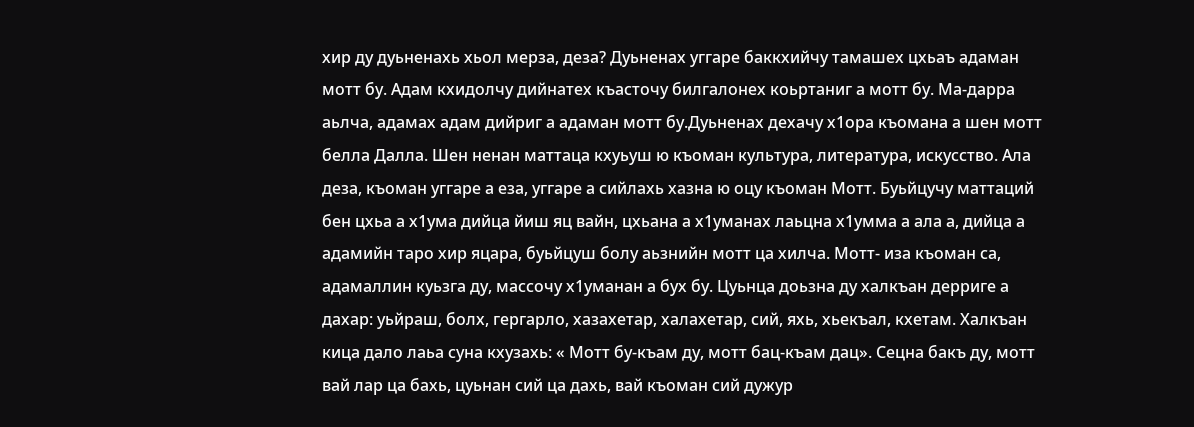хир ду дуьненахь хьол мерза, деза? Дуьненах уггаре баккхийчу тамашех цхьаъ адаман мотт бу. Адам кхидолчу дийнатех къасточу билгалонех коьртаниг а мотт бу. Ма-дарра аьлча, адамах адам дийриг а адаман мотт бу.Дуьненах дехачу х1ора къомана а шен мотт белла Далла. Шен ненан маттаца кхуьуш ю къоман культура, литература, искусство. Ала деза, къоман уггаре а еза, уггаре а сийлахь хазна ю оцу къоман Мотт. Буьйцучу маттаций бен цхьа а х1ума дийца йиш яц вайн, цхьана а х1уманах лаьцна х1умма а ала а, дийца а адамийн таро хир яцара, буьйцуш болу аьзнийн мотт ца хилча. Мотт- иза къоман са, адамаллин куьзга ду, массочу х1уманан а бух бу. Цуьнца доьзна ду халкъан дерриге а дахар: уьйраш, болх, гергарло, хазахетар, халахетар, сий, яхь, хьекъал, кхетам. Халкъан кица дало лаьа суна кхузахь: « Мотт бу-къам ду, мотт бац-къам дац». Сецна бакъ ду, мотт вай лар ца бахь, цуьнан сий ца дахь, вай къоман сий дужур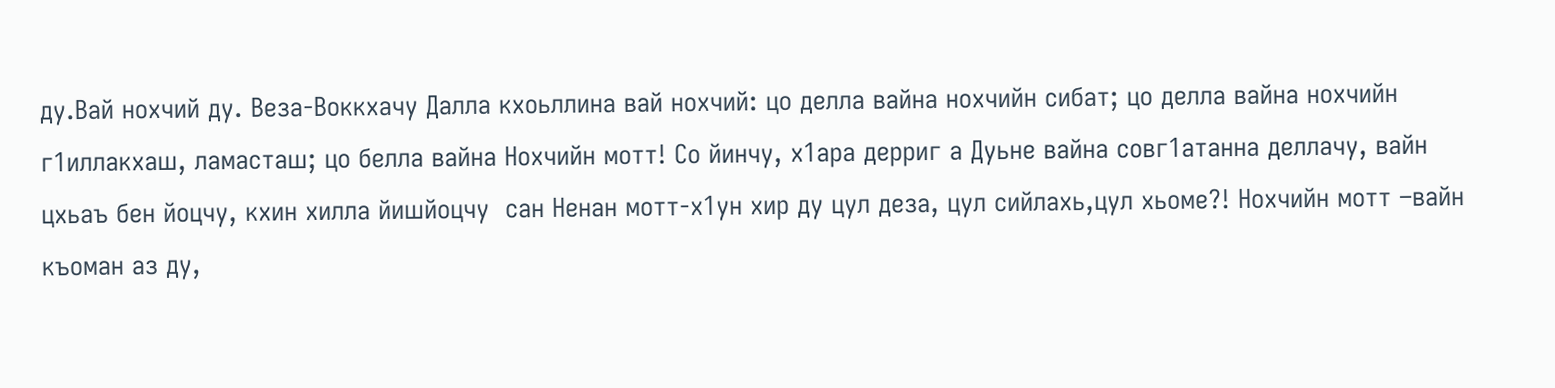ду.Вай нохчий ду. Веза-Воккхачу Далла кхоьллина вай нохчий: цо делла вайна нохчийн сибат; цо делла вайна нохчийн г1иллакхаш, ламасташ; цо белла вайна Нохчийн мотт! Со йинчу, х1ара дерриг а Дуьне вайна совг1атанна деллачу, вайн цхьаъ бен йоцчу, кхин хилла йишйоцчу  сан Ненан мотт-х1ун хир ду цул деза, цул сийлахь,цул хьоме?! Нохчийн мотт –вайн къоман аз ду,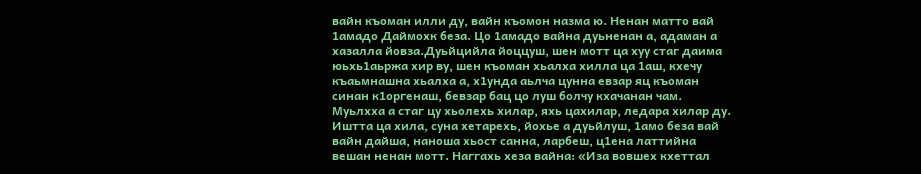вайн къоман илли ду, вайн къомон назма ю. Ненан матто вай 1амадо Даймохк беза. Цо 1амадо вайна дуьненан а, адаман а хазалла йовза.Дуьйцийла йоццуш, шен мотт ца хуу стаг даима юьхь1аьржа хир ву, шен къоман хьалха хилла ца 1аш, кхечу къаьмнашна хьалха а, х1унда аьлча цунна евзар яц къоман синан к1оргенаш, бевзар бац цо луш болчу кхачанан чам. Муьлхха а стаг цу хьолехь хилар, яхь цахилар, ледара хилар ду. Иштта ца хила, суна хетарехь, йохье а дуьйлуш, 1амо беза вай вайн дайша, наноша хьост санна, ларбеш, ц1ена латтийна вешан ненан мотт. Наггахь хеза вайна: «Иза вовшех кхеттал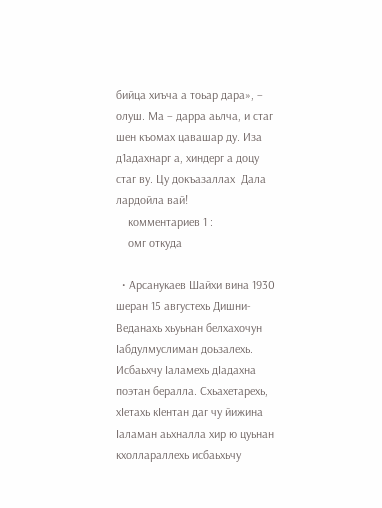бийца хиъча а тоьар дара», – олуш. Ма – дарра аьлча, и стаг  шен къомах цавашар ду. Иза д1адахнарг а, хиндерг а доцу стаг ву. Цу докъазаллах  Дала лардойла вай!
    комментариев 1 :
    омг откуда

  • Арсанукаев Шайхи вина 1930 шеран 15 августехь Дишни-Веданахь хьуьнан белхахочун Iабдулмуслиман доьзалехь. Исбаьхчу Iаламехь дIадахна поэтан бералла. Схьахетарехь, хIетахь кIентан даг чу йижина Iаламан аьхналла хир ю цуьнан кхоллараллехь исбаьхьчу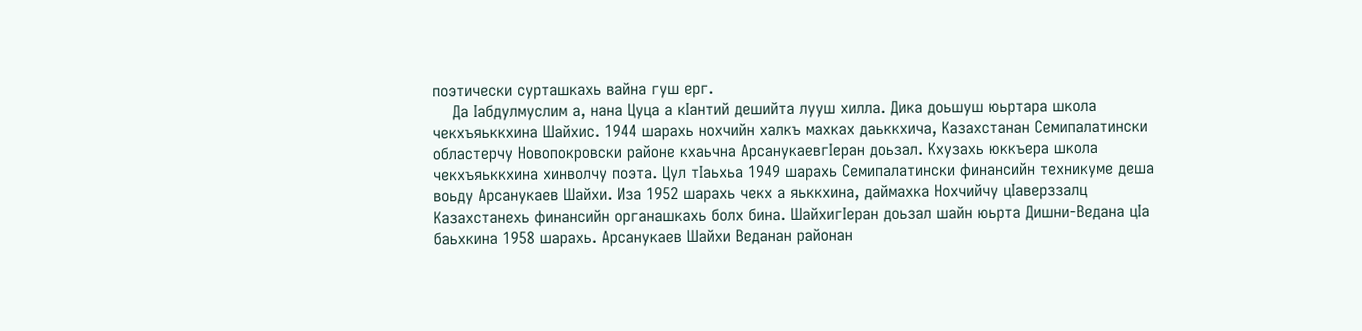поэтически сурташкахь вайна гуш ерг.
    Да Iабдулмуслим а, нана Цуца а кIантий дешийта лууш хилла. Дика доьшуш юьртара школа чекхъяьккхина Шайхис. 1944 шарахь нохчийн халкъ махках даьккхича, Казахстанан Семипалатински областерчу Новопокровски районе кхаьчна АрсанукаевгIеран доьзал. Кхузахь юккъера школа чекхъяьккхина хинволчу поэта. Цул тIаьхьа 1949 шарахь Семипалатински финансийн техникуме деша воьду Арсанукаев Шайхи. Иза 1952 шарахь чекх а яьккхина, даймахка Нохчийчу цIаверззалц Казахстанехь финансийн органашкахь болх бина. ШайхигIеран доьзал шайн юьрта Дишни-Ведана цIа баьхкина 1958 шарахь. Арсанукаев Шайхи Веданан районан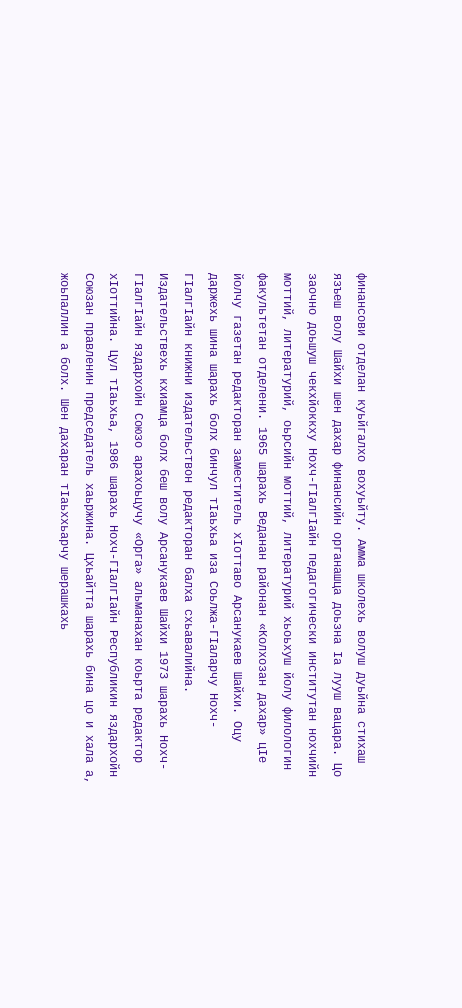финансови отделан куьйгалхо вохуьйту. Амма школехь волуш дуьйна стихаш язъеш волу Шайхи шен дахар финансийн органашца доьзна Iа лууш вацара. Цо заочно доьшуш чекхйоккху Нохч-ГIалгIайн педагогически институтан нохчийн моттий, литературий, оьрсийн моттий, литературий хьоьхуш йолу филологин факультетан отделени. 1965 шарахь Веданан районан «Колхозан дахар» цIе йолчу газетан редакторан заместитель хIоттаво Арсанукаев Шайхи. Оцу даржехь шина шарахь болх бинчул тIаьхьа иза Соьлжа-ГIаларчу Нохч-ГIалгIайн книжни издательствон редакторан балха схьавалийна. Издательствехь кхиамца болх беш волу Арсанукаев Шайхи 1973 шарахь Нохч-ГIалгIайн яздархойн Союзо арахоьцучу «Орга» альманахан коьрта редактор хIоттийна. Цул тIаьхьа, 1986 шарахь Нохч-ГIалгIайн Республикин яздархойн Союзан правленин председатель хаьржина. Цхьайтта шарахь бина цо и хала а, жоьпаллин а болх. Шен дахаран тIаьххьарчу шерашкахь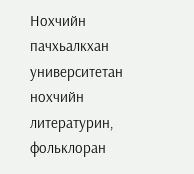Нохчийн пачхьалкхан университетан нохчийн литературин, фольклоран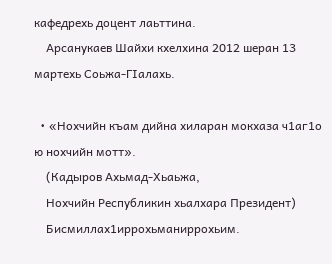кафедрехь доцент лаьттина.
    Арсанукаев Шайхи кхелхина 2012 шеран 13 мартехь Соьжа-ГIалахь.

  • «Нохчийн къам дийна хиларан мокхаза ч1аг1о ю нохчийн мотт».
    (Кадыров Ахьмад-Хьаьжа,
    Нохчийн Республикин хьалхара Президент)
    Бисмиллах1иррохьманиррохьим.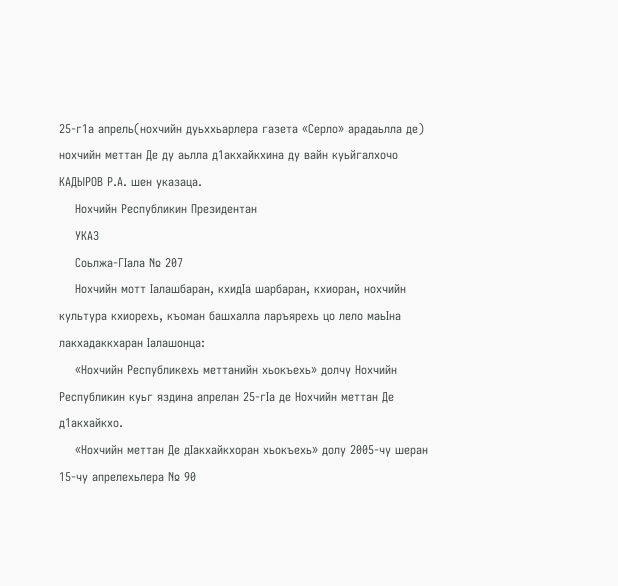25-г1а апрель(нохчийн дуьххьарлера газета «Серло» арадаьлла де) нохчийн меттан Де ду аьлла д1акхайкхина ду вайн куьйгалхочо КАДЫРОВ Р.А. шен указаца.
    Нохчийн Республикин Президентан
    УКАЗ
    Соьлжа-ГIала № 207
    Нохчийн мотт Iалашбаран, кхидIа шарбаран, кхиоран, нохчийн культура кхиорехь, къоман башхалла ларъярехь цо лело маьIна лакхадаккхаран Iалашонца:
    «Нохчийн Республикехь меттанийн хьокъехь» долчу Нохчийн Республикин куьг яздина апрелан 25-гIа де Нохчийн меттан Де д1акхайкхо.
    «Нохчийн меттан Де дIакхайкхоран хьокъехь» долу 2005-чу шеран 15-чу апрелехьлера № 90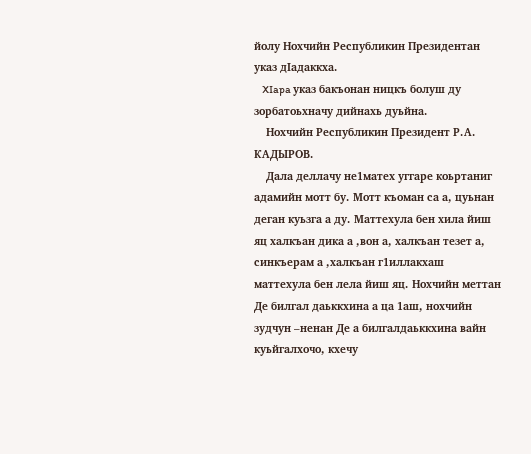йолу Нохчийн Республикин Президентан указ дIадаккха.
    XIapa указ бакъонан ницкъ болуш ду зорбатоьхначу дийнахь дуьйна.
    Нохчийн Республикин Президент Р.А. КАДЫРОВ.
    Дала деллачу не1матех уггаре коьртаниг адамийн мотт бу. Мотт къоман са а, цуьнан деган куьзга а ду. Маттехула бен хила йиш яц халкъан дика а ,вон а, халкъан тезет а, синкъерам а ,халкъан г1иллакхаш маттехула бен лела йиш яц. Нохчийн меттан Де билгал даьккхина а ца 1аш, нохчийн зудчун –ненан Де а билгалдаьккхина вайн куьйгалхочо, кхечу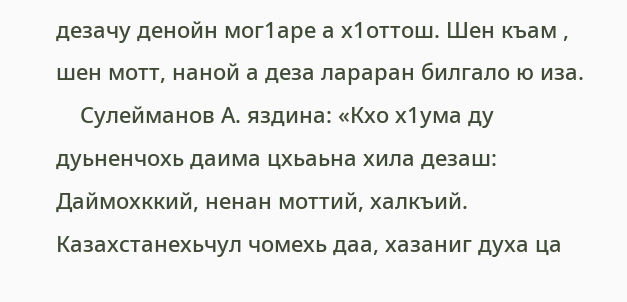дезачу денойн мог1аре а х1оттош. Шен къам , шен мотт, наной а деза лараран билгало ю иза.
    Сулейманов А. яздина: «Кхо х1ума ду дуьненчохь даима цхьаьна хила дезаш: Даймохккий, ненан моттий, халкъий. Казахстанехьчул чомехь даа, хазаниг духа ца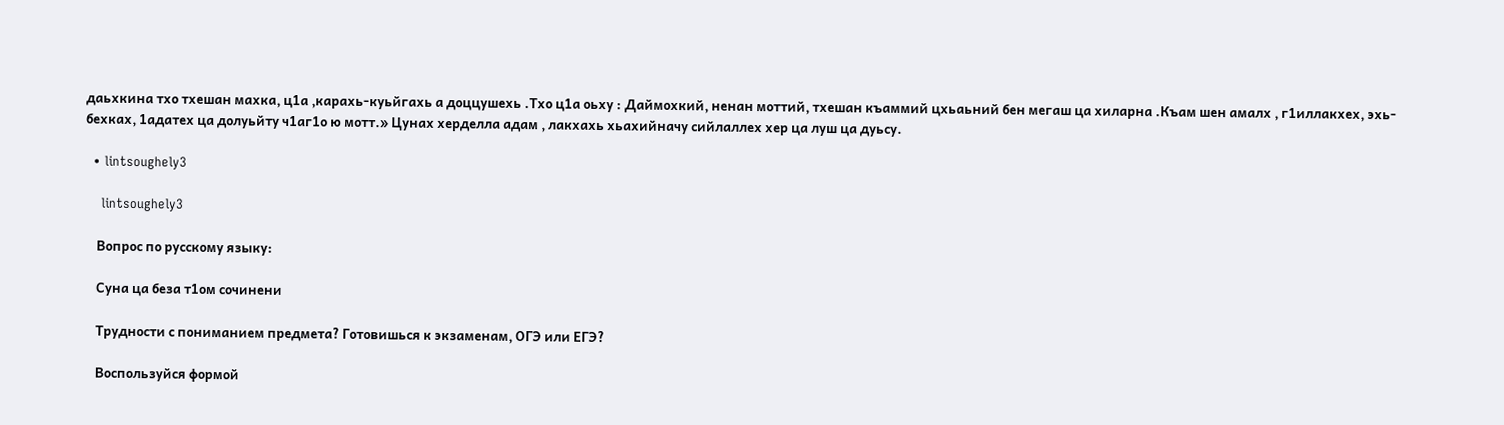даьхкина тхо тхешан махка, ц1а ,карахь-куьйгахь а доццушехь .Тхо ц1а оьху : Даймохкий, ненан моттий, тхешан къаммий цхьаьний бен мегаш ца хиларна .Къам шен амалх , г1иллакхех, эхь-бехках, 1адатех ца долуьйту ч1аг1о ю мотт.» Цунах херделла адам , лакхахь хьахийначу сийлаллех хер ца луш ца дуьсу.

  • lintsoughely3

    lintsoughely3

    Вопрос по русскому языку:

    Суна ца беза т1ом сочинени

    Трудности с пониманием предмета? Готовишься к экзаменам, ОГЭ или ЕГЭ?

    Воспользуйся формой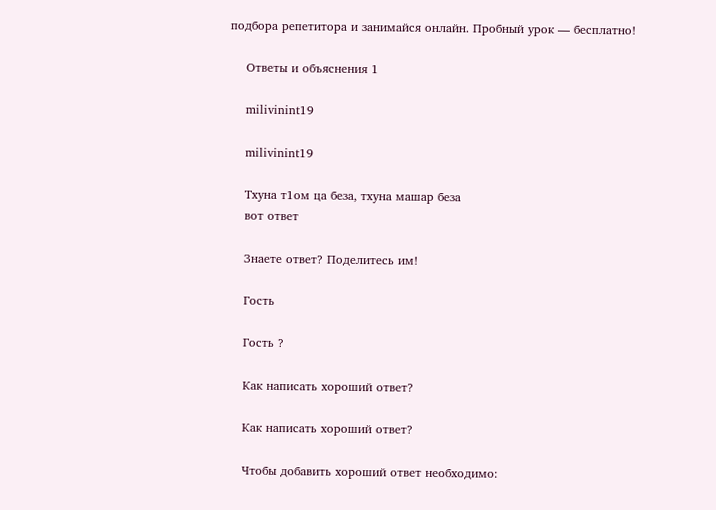подбора репетитора и занимайся онлайн. Пробный урок — бесплатно!

    Ответы и объяснения 1

    milivinint19

    milivinint19

    Тхуна т1ом ца беза, тхуна машар беза
    вот ответ

    Знаете ответ? Поделитесь им!

    Гость

    Гость ?

    Как написать хороший ответ?

    Как написать хороший ответ?

    Чтобы добавить хороший ответ необходимо: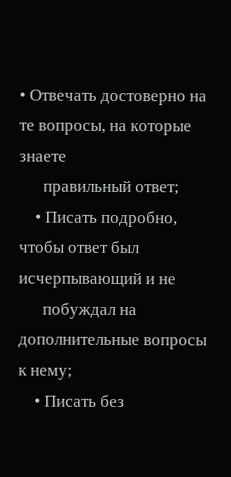• Отвечать достоверно на те вопросы, на которые знаете
      правильный ответ;
    • Писать подробно, чтобы ответ был исчерпывающий и не
      побуждал на дополнительные вопросы к нему;
    • Писать без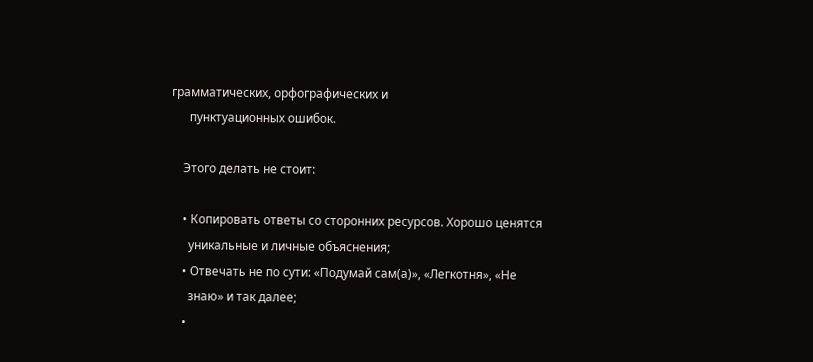грамматических, орфографических и
      пунктуационных ошибок.

    Этого делать не стоит:

    • Копировать ответы со сторонних ресурсов. Хорошо ценятся
      уникальные и личные объяснения;
    • Отвечать не по сути: «Подумай сам(а)», «Легкотня», «Не
      знаю» и так далее;
    •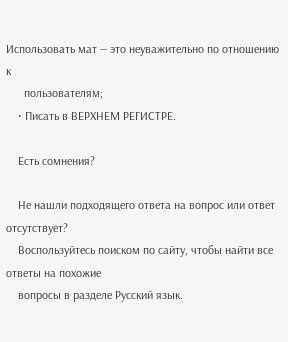Использовать мат — это неуважительно по отношению к
      пользователям;
    • Писать в ВЕРХНЕМ РЕГИСТРЕ.

    Есть сомнения?

    Не нашли подходящего ответа на вопрос или ответ отсутствует?
    Воспользуйтесь поиском по сайту, чтобы найти все ответы на похожие
    вопросы в разделе Русский язык.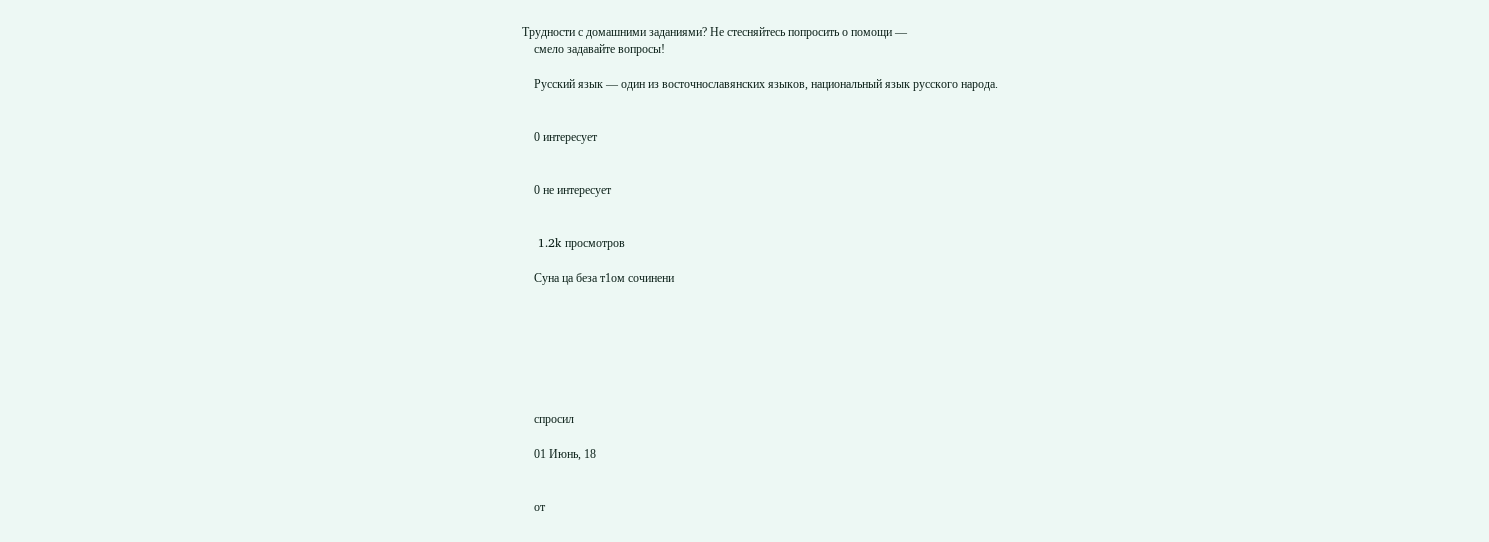Трудности с домашними заданиями? Не стесняйтесь попросить о помощи —
    смело задавайте вопросы!

    Русский язык — один из восточнославянских языков, национальный язык русского народа.


    0 интересует


    0 не интересует


    1.2k просмотров

    Суна ца беза т1ом сочинени







    спросил

    01 Июнь, 18


    от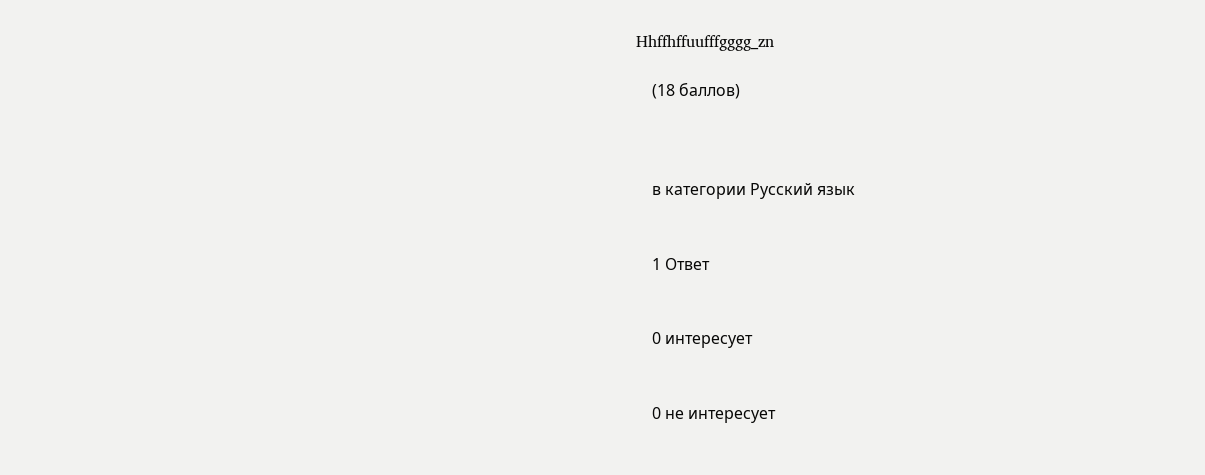Hhffhffuufffgggg_zn

    (18 баллов)



    в категории Русский язык


    1 Ответ


    0 интересует


    0 не интересует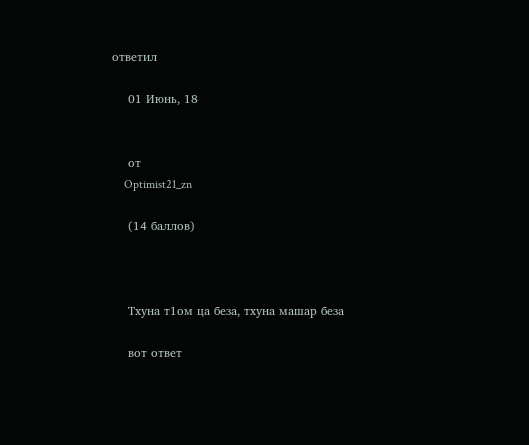ответил

    01 Июнь, 18


    от
    Optimist21_zn

    (14 баллов)



    Тхуна т1ом ца беза, тхуна машар беза

    вот ответ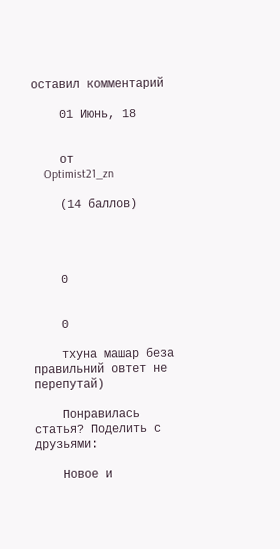оставил комментарий

    01 Июнь, 18


    от
    Optimist21_zn

    (14 баллов)




    0


    0

    тхуна машар беза правильний овтет не перепутай)

    Понравилась статья? Поделить с друзьями:

    Новое и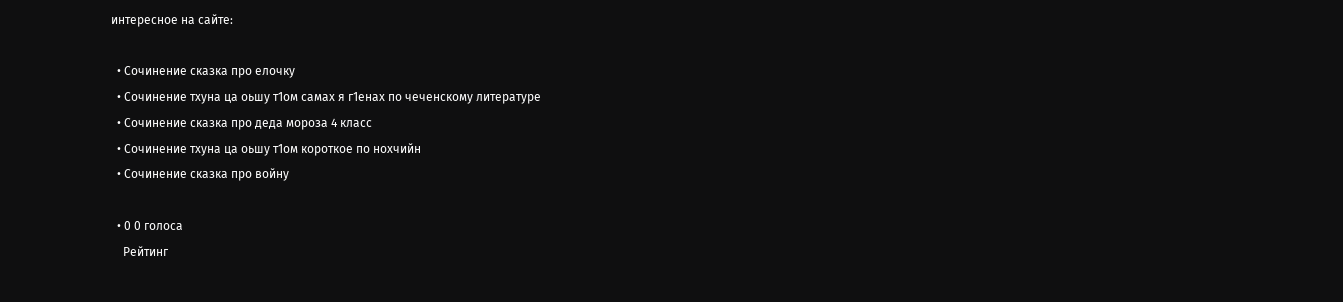интересное на сайте:

  • Сочинение сказка про елочку
  • Сочинение тхуна ца оьшу т1ом самах я г1енах по чеченскому литературе
  • Сочинение сказка про деда мороза 4 класс
  • Сочинение тхуна ца оьшу т1ом короткое по нохчийн
  • Сочинение сказка про войну

  • 0 0 голоса
    Рейтинг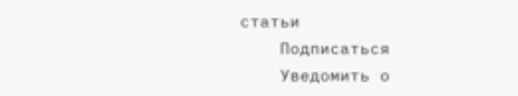статьи
    Подписаться
    Уведомить о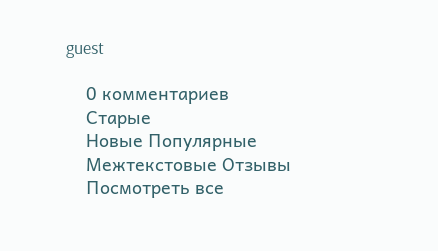guest

    0 комментариев
    Старые
    Новые Популярные
    Межтекстовые Отзывы
    Посмотреть все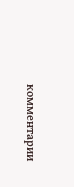комментарии